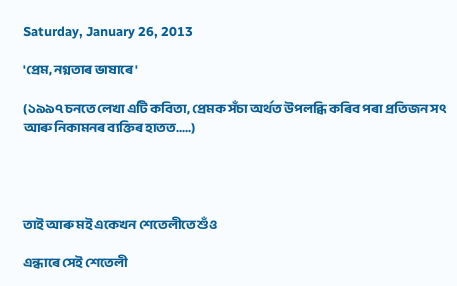Saturday, January 26, 2013

'প্রেম, নগ্নতাৰ ভাষাৰে'

(১৯৯৭ চনতে লেখা এটি কবিতা, প্রেমক সঁচা অৰ্থত উপলব্ধি কৰিব পৰা প্রতিজন সৎ আৰু নিকামনৰ ব্যক্তিৰ হাতত.....)




তাই আৰু মই একেখন শেতেলীতে শুঁও

এন্ধাৰে সেই শেতেলী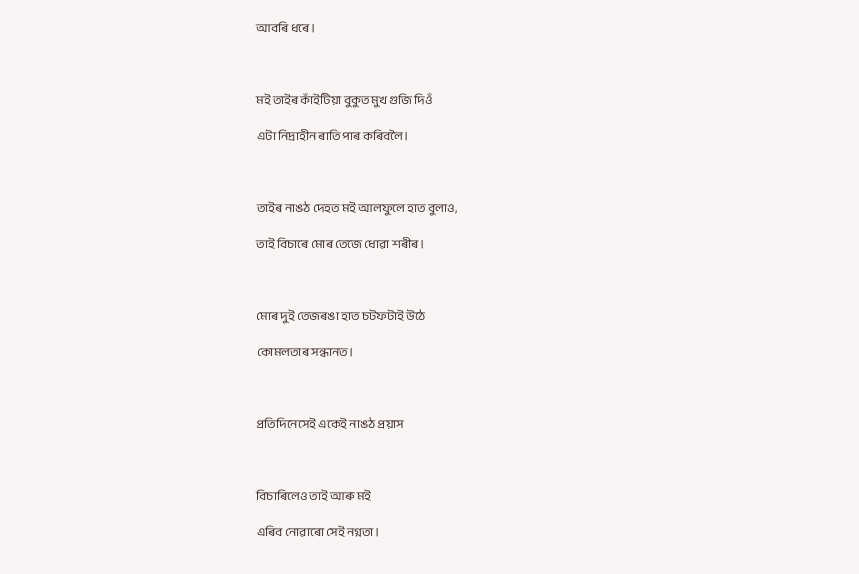আবৰি ধৰে।



মই তাইৰ কাঁইটিয়া বুকুত মুখ গুজি দিওঁ

এটা নিদ্রাহীন ৰাতি পাৰ কৰিবলৈ।



তাইৰ নাঙঠ দেহত মই আলফুলে হাত বুলাও,

তাই বিচাৰে মোৰ তেজে ধোৱা শৰীৰ।



মোৰ দুই তেজৰঙা হাত চটফটাই উঠে

কোমলতাৰ সন্ধানত।



প্রতিদিনেসেই একেই নাঙঠ প্রয়াস



বিচাৰিলেও তাই আৰু মই

এৰিব নোৱাৰো সেই নগ্নতা।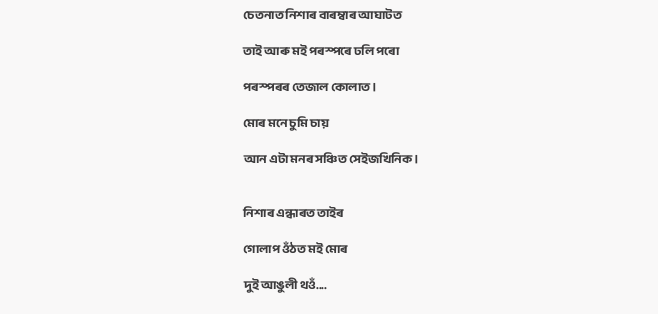চেতনাত নিশাৰ বাৰম্বাৰ আঘাটত

তাই আৰু মই পৰস্পৰে ঢলি পৰো

পৰস্পৰৰ তেজাল কোলাত।

মোৰ মনে চুমি চায়

আন এটা মনৰ সঞ্চিত সেইজখিনিক।


নিশাৰ এন্ধাৰত তাইৰ

গোলাপ ওঁঠত মই মোৰ

দুই আঙুলী থওঁ....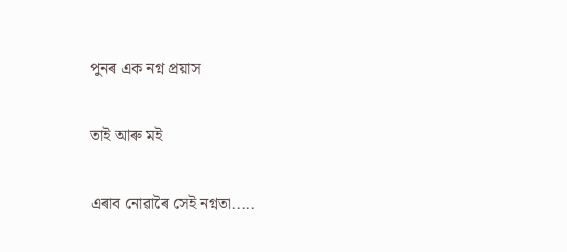পুনৰ এক নগ্ন প্রয়াস

তাই আৰু মই

এৰাব নোৱাৰৈ সেই নগ্নতা.....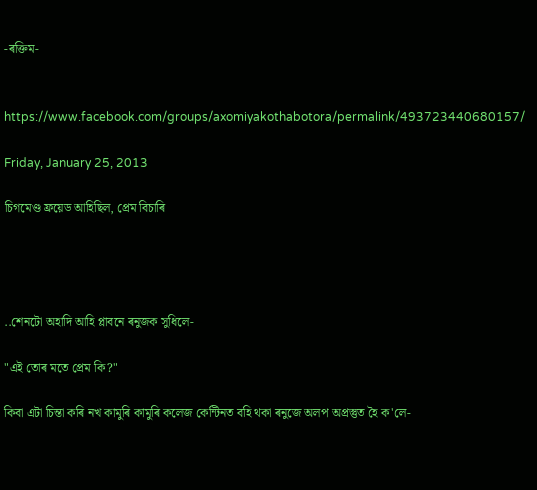-ৰক্তিম-


https://www.facebook.com/groups/axomiyakothabotora/permalink/493723440680157/

Friday, January 25, 2013

চিগমেণ্ড ফ্রয়েড আহিছিল, প্রেম বিচাৰি




..শেনটো অহাদি আহি প্লাবনে ৰনুজক সুধিলে-

"এই তোৰ মতে প্রেম কি?"

কিবা এটা চিন্তা কৰি নখ কামুৰি কামুৰি কলেজ কেন্টিনত বহি থকা ৰনুজে অলপ অপ্রস্তুত হৈ ক'লে-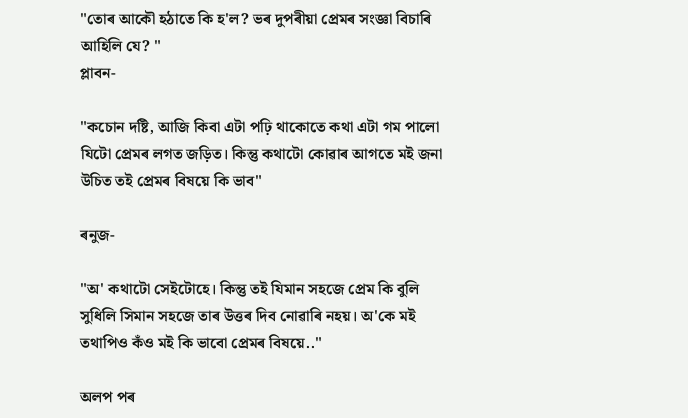"তোৰ আকৌ হঠাতে কি হ'ল? ভৰ দুপৰীয়া প্রেমৰ সংজ্ঞা বিচাৰি আহিলি যে? "
প্লাবন-

"কচোন দষ্টি, আজি কিবা এটা পঢ়ি থাকোতে কথা এটা গম পালো যিটো প্রেমৰ লগত জড়িত। কিন্তু কথাটো কোৱাৰ আগতে মই জনা উচিত তই প্রেমৰ বিষয়ে কি ভাব"

ৰনুজ-

"অ' কথাটো সেইটোহে। কিন্তু তই যিমান সহজে প্রেম কি বুলি সুধিলি সিমান সহজে তাৰ উত্তৰ দিব নোৱাৰি নহয়। অ'কে মই তথাপিও কঁও মই কি ভাবো প্রেমৰ বিষয়ে.."

অলপ পৰ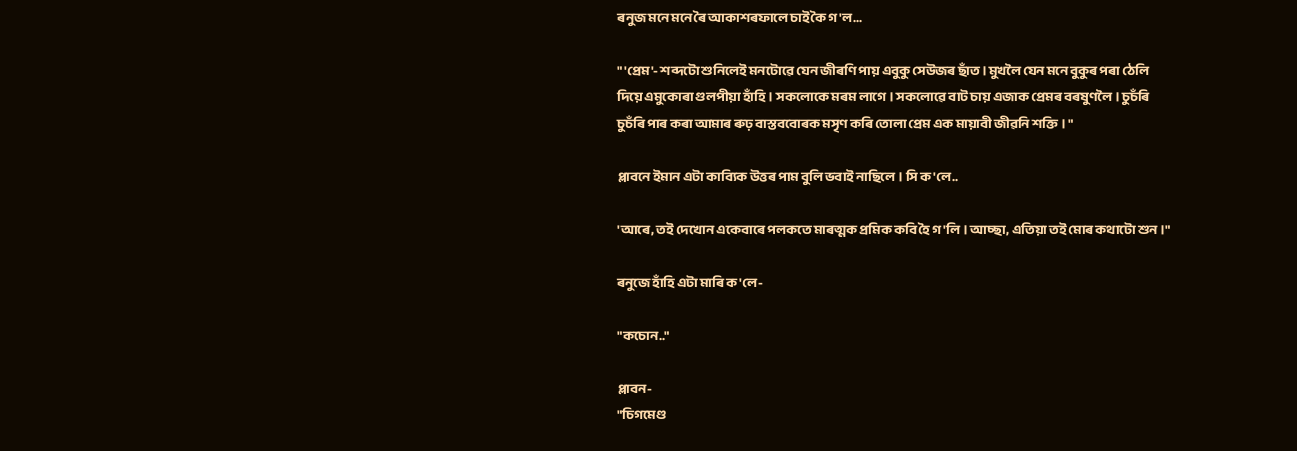ৰনুজ মনে মনে ৰৈ আকাশৰফালে চাই কৈ গ'ল...

" 'প্রেম'- শব্দটো শুনিলেই মনটোৱে যেন জীৰণি পায় এবুকু সেউজৰ ছাঁত। মুখলৈ যেন মনে বুকুৰ পৰা ঠেলি দিয়ে এমুকোৰা গুলপীয়া হাঁহি। সকলোকে মৰম লাগে। সকলোৱে বাট চায় এজাক প্রেমৰ বৰষুণলৈ। চুচঁৰি চুচঁৰি পাৰ কৰা আমাৰ ৰুঢ় বাস্তববোৰক মসৃণ কৰি তোলা প্রেম এক মায়াবী জীৱনি শক্তি। "

প্লাবনে ইমান এটা কাব্যিক উত্তৰ পাম বুলি ভবাই নাছিলে। সি ক'লে..

'আৰে, তই দেখোন একেবাৰে পলকতে মাৰত্মক প্রমিক কবি হৈ গ'লি। আচ্ছা, এতিয়া তই মোৰ কথাটো শুন।"

ৰনুজে হাঁহি এটা মাৰি ক'লে-

"কচোন.."

প্লাবন-
"চিগমেণ্ড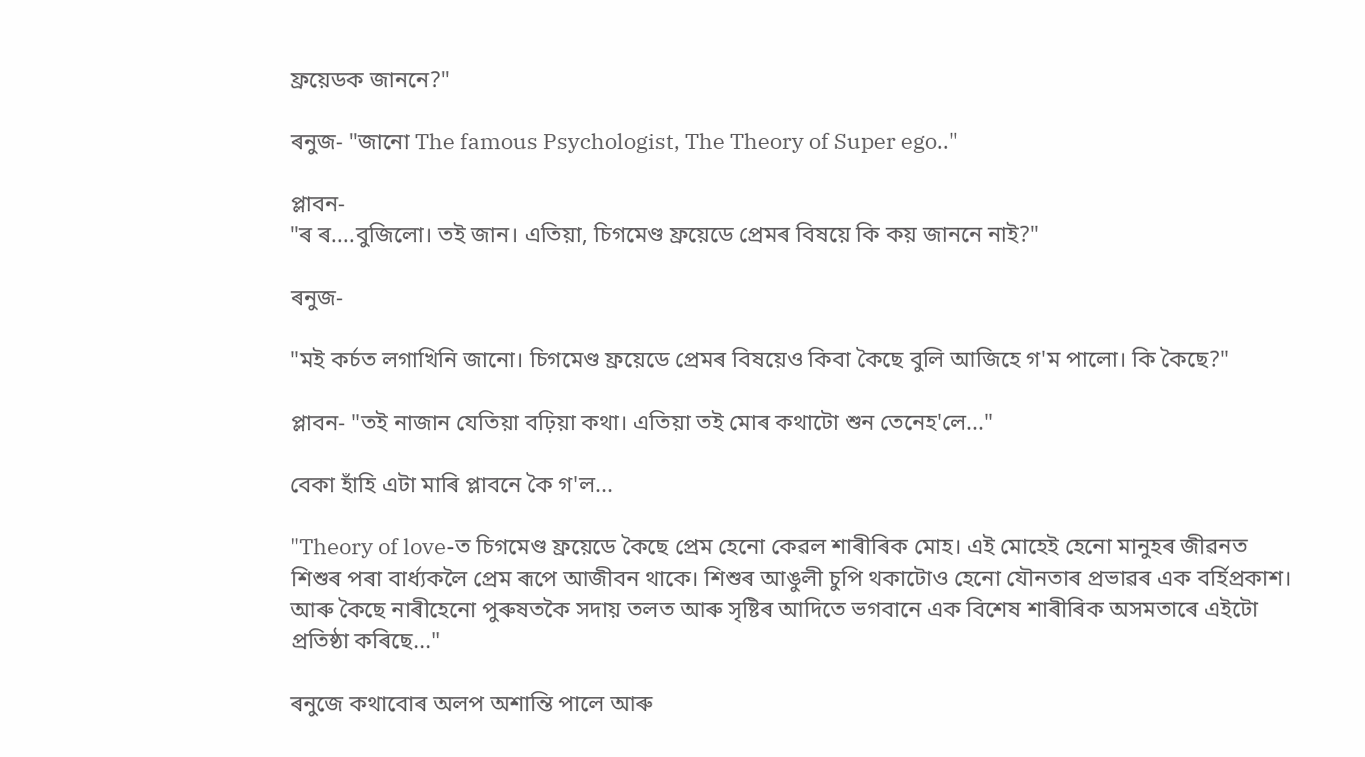ফ্রয়েডক জাননে?"

ৰনুজ- "জানো The famous Psychologist, The Theory of Super ego.."

প্লাবন-
"ৰ ৰ....বুজিলো। তই জান। এতিয়া, চিগমেণ্ড ফ্রয়েডে প্রেমৰ বিষয়ে কি কয় জাননে নাই?"

ৰনুজ-

"মই কৰ্চত লগাখিনি জানো। চিগমেণ্ড ফ্রয়েডে প্রেমৰ বিষয়েও কিবা কৈছে বুলি আজিহে গ'ম পালো। কি কৈছে?"

প্লাবন- "তই নাজান যেতিয়া বঢ়িয়া কথা। এতিয়া তই মোৰ কথাটো শুন তেনেহ'লে..."

বেকা হাঁহি এটা মাৰি প্লাবনে কৈ গ'ল...

"Theory of love-ত চিগমেণ্ড ফ্রয়েডে কৈছে প্রেম হেনো কেৱল শাৰীৰিক মোহ। এই মোহেই হেনো মানুহৰ জীৱনত শিশুৰ পৰা বাৰ্ধ্যকলৈ প্রেম ৰূপে আজীবন থাকে। শিশুৰ আঙুলী চুপি থকাটোও হেনো যৌনতাৰ প্রভাৱৰ এক বৰ্হিপ্রকাশ। আৰু কৈছে নাৰীহেনো পুৰুষতকৈ সদায় তলত আৰু সৃষ্টিৰ আদিতে ভগবানে এক বিশেষ শাৰীৰিক অসমতাৰে এইটো প্রতিষ্ঠা কৰিছে..."

ৰনুজে কথাবোৰ অলপ অশান্তি পালে আৰু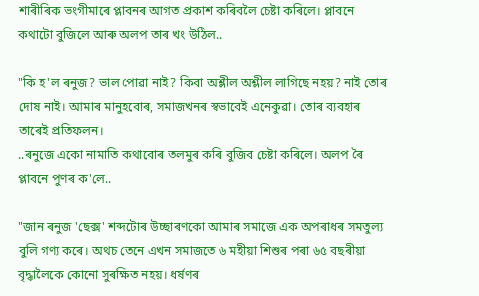শাৰীৰিক ভংগীমাৰে প্লাবনৰ আগত প্রকাশ কৰিবলৈ চেষ্টা কৰিলে। প্লাবনে কথাটো বুজিলে আৰু অলপ তাৰ খং উঠিল..

"কি হ'ল ৰনুজ? ভাল পোৱা নাই? কিবা অশ্লীল অশ্লীল লাগিছে নহয়? নাই তোৰ দোষ নাই। আমাৰ মানুহবোৰ, সমাজখনৰ স্বভাবেই এনেকুৱা। তোৰ ব্যবহাৰ তাৰেই প্রতিফলন।
..ৰনুজে একো নামাতি কথাবোৰ তলমুৰ কৰি বুজিব চেষ্টা কৰিলে। অলপ ৰৈ প্লাবনে পুণৰ ক'লে..

"জান ৰনুজ 'ছেক্স' শব্দটোৰ উচ্ছাৰণকো আমাৰ সমাজে এক অপৰাধৰ সমতুল্য বুলি গণ্য কৰে। অথচ তেনে এখন সমাজতে ৬ মহীয়া শিশুৰ পৰা ৬৫ বছৰীয়া বৃদ্ধালৈকে কোনো সুৰক্ষিত নহয়। ধৰ্ষণৰ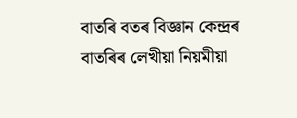বাতৰি বতৰ বিজ্ঞান কেন্দ্রৰ বাতৰিৰ লেখীয়া নিয়মীয়া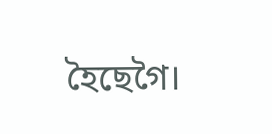হৈছেগৈ।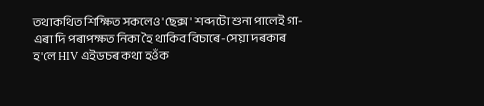তথাকথিত শিক্ষিত সকলেও 'ছেক্স' শব্দটো শুনা পালেই গা-এৰা দি পৰাপক্ষত নিকা হৈ থাকিব বিচাৰে-সেয়া দৰকাৰ হ'লে HIV এইডচৰ কথা হওঁক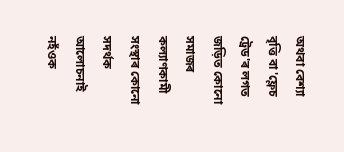অথবা বেশ্যা বৃত্তি বা 'ফ্লেচ ট্রেড'ৰ লগত জড়িত কোনো সমাজৰ কল্যাণকামী সংস্থাৰ কোনো সদৰ্থক আলোচনাই নহঁওক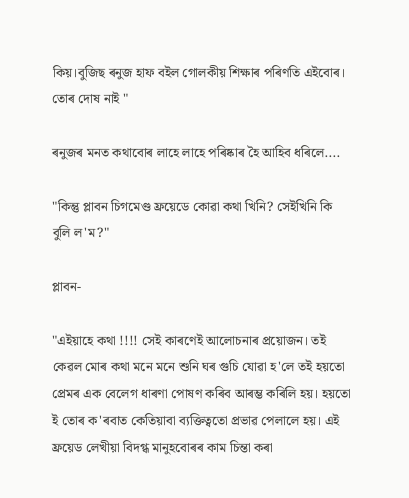কিয়।বুজিছ ৰনুজ হাফ বইল গোলকীয় শিক্ষাৰ পৰিণতি এইবোৰ। তোৰ দোষ নাই "

ৰনুজৰ মনত কথাবোৰ লাহে লাহে পৰিষ্কাৰ হৈ আহিব ধৰিলে....

"কিন্তু প্লাবন চিগমেণ্ড ফ্রয়েডে কোৱা কথা খিনি? সেইখিনি কি বুলি ল'ম?"

প্লাবন-

"এইয়াহে কথা !!!! সেই কাৰণেই আলোচনাৰ প্রয়োজন। তই কেৱল মোৰ কথা মনে মনে শুনি ঘৰ গুচি যোৱা হ'লে তই হয়তো প্রেমৰ এক বেলেগ ধাৰণা পোষণ কৰিব আৰম্ভ কৰিলি হয়। হয়তো ই তোৰ ক'ৰবাত কেতিয়াবা ব্যক্তিত্বতো প্রভাৱ পেলালে হয়। এই ফ্রয়েড লেখীয়া বিদগ্ধ মানুহবোৰৰ কাম চিন্তা কৰা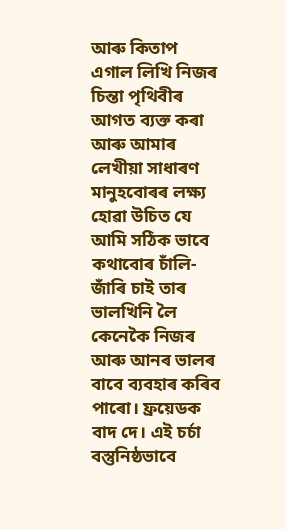আৰু কিতাপ এগাল লিখি নিজৰ চিন্তা পৃথিবীৰ আগত ব্যক্ত কৰা আৰু আমাৰ লেখীয়া সাধাৰণ মানুহবোৰৰ লক্ষ্য হোৱা উচিত যে আমি সঠিক ভাবে কথাবোৰ চাঁলি-জাঁৰি চাই তাৰ ভালখিনি লৈ কেনেকৈ নিজৰ আৰু আনৰ ভালৰ বাবে ব্যবহাৰ কৰিব পাৰো। ফ্রয়েডক বাদ দে। এই চৰ্চা বস্তুনিষ্ঠভাবে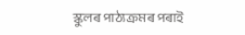স্কুলৰ পাঠ্যক্রমৰ পৰাই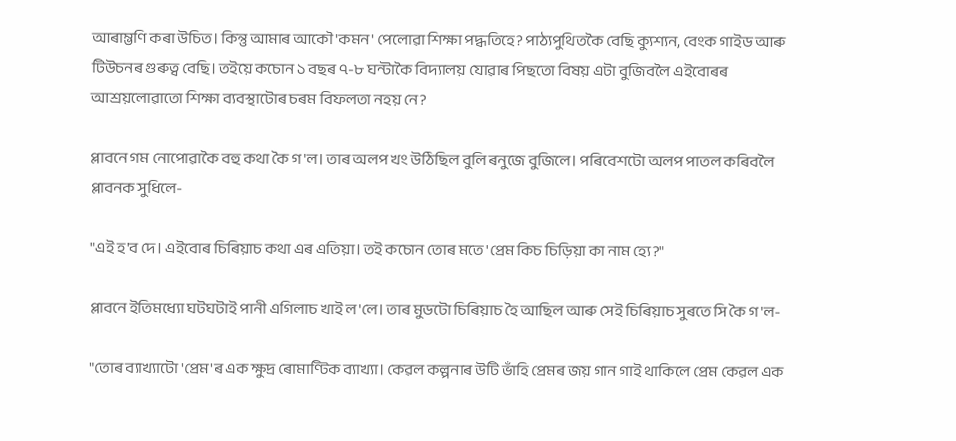আৰাম্ভণি কৰা উচিত। কিন্তু আমাৰ আকৌ 'কমন' পেলোৱা শিক্ষা পদ্ধতিহে? পাঠ্যপুথিতকৈ বেছি ক্যুশ্যন, বেংক গাইড আৰু টিউচনৰ গুৰুত্ব বেছি। তইয়ে কচোন ১ বছৰ ৭-৮ ঘন্টাকৈ বিদ্যালয় যোৱাৰ পিছতো বিষয় এটা বুজিবলৈ এইবোৰৰ আশ্রয়লোৱাতো শিক্ষা ব্যবস্থাটোৰ চৰম বিফলতা নহয় নে?

প্লাবনে গম নোপোৱাকৈ বহু কথা কৈ গ'ল। তাৰ অলপ খং উঠিছিল বুলি ৰনুজে বুজিলে। পৰিবেশটো অলপ পাতল কৰিবলৈ প্লাবনক সুধিলে-

"এই হ'ব দে। এইবোৰ চিৰিয়াচ কথা এৰ এতিয়া। তই কচোন তোৰ মতে 'প্রেম কিচ চিড়িয়া কা নাম হ্যে?"

প্লাবনে ইতিমধ্যো ঘটঘটাই পানী এগিলাচ খাই ল'লে। তাৰ মুডটো চিৰিয়াচ হৈ আছিল আৰু সেই চিৰিয়াচ সুৰতে সি কৈ গ'ল-

"তোৰ ব্যাখ্যাটো 'প্রেম'ৰ এক ক্ষুদ্র ৰোমাণ্টিক ব্যাখ্যা। কেৱল কল্পনাৰ উটি ভাঁহি প্রেমৰ জয় গান গাই থাকিলে প্রেম কেৱল এক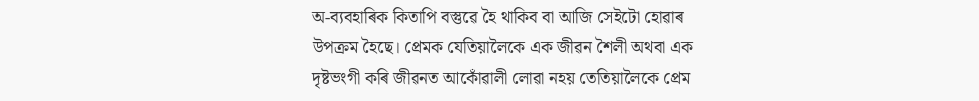অ-ব্যবহাৰিক কিতাপি বস্তুৱে হৈ থাকিব বা আজি সেইটো হোৱাৰ উপক্রম হৈছে। প্রেমক যেতিয়ালৈকে এক জীৱন শৈলী অথবা এক দৃষ্টভংগী কৰি জীৱনত আকোঁৱালী লোৱা নহয় তেতিয়ালৈকে প্রেম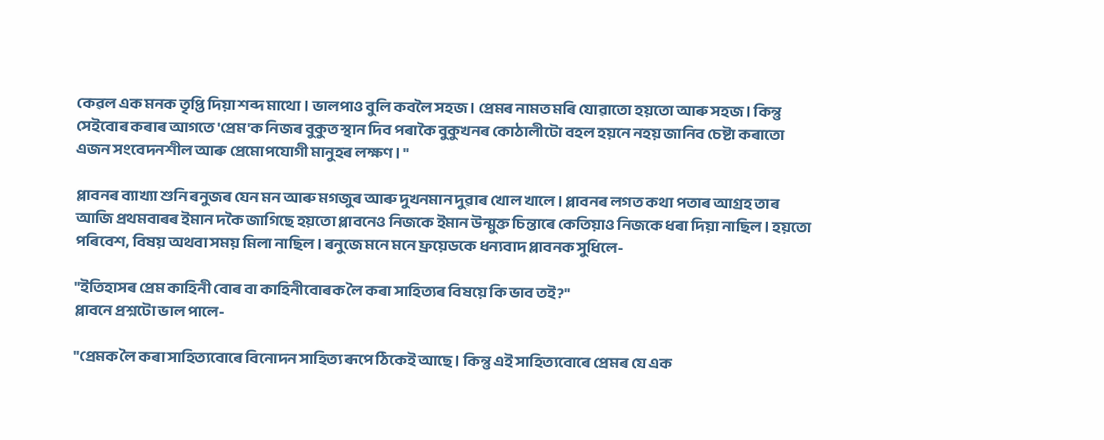কেৱল এক মনক তৃপ্তি দিয়া শব্দ মাথো। ভালপাও বুলি কবলৈ সহজ। প্রেমৰ নামত মৰি যোৱাতো হয়তো আৰু সহজ। কিন্তু সেইবোৰ কৰাৰ আগতে 'প্রেম'ক নিজৰ বুকুত স্থান দিব পৰাকৈ বুকুখনৰ কোঠালীটো বহল হয়নে নহয় জানিব চেষ্টা কৰাতো এজন সংবেদনশীল আৰু প্রেমোপযোগী মানুহৰ লক্ষণ। "

প্লাবনৰ ব্যাখ্যা শুনি ৰনুজৰ যেন মন আৰু মগজুৰ আৰু দুখনমান দুৱাৰ খোল খালে। প্লাবনৰ লগত কথা পতাৰ আগ্রহ তাৰ আজি প্রথমবাৰৰ ইমান দকৈ জাগিছে হয়তো প্লাবনেও নিজকে ইমান উন্মুক্ত চিন্তাৰে কেতিয়াও নিজকে ধৰা দিয়া নাছিল। হয়তো পৰিবেশ, বিষয় অথবা সময় মিলা নাছিল। ৰনুজে মনে মনে ফ্রয়েডকে ধন্যবাদ প্লাবনক সুধিলে-

"ইতিহাসৰ প্রেম কাহিনী বোৰ বা কাহিনীবোৰক লৈ কৰা সাহিত্যৰ বিষয়ে কি ভাব তই?"
প্লাবনে প্রশ্নটো ভাল পালে-

"প্রেমক লৈ কৰা সাহিত্যবোৰে বিনোদন সাহিত্য ৰূপে ঠিকেই আছে। কিন্তু এই সাহিত্যবোৰে প্রেমৰ যে এক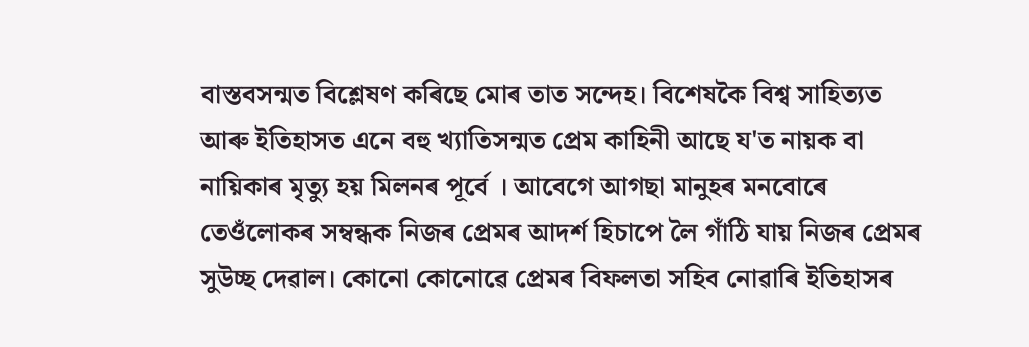বাস্তবসন্মত বিশ্লেষণ কৰিছে মোৰ তাত সন্দেহ। বিশেষকৈ বিশ্ব সাহিত্যত আৰু ইতিহাসত এনে বহু খ্যাতিসন্মত প্রেম কাহিনী আছে য'ত নায়ক বা নায়িকাৰ মৃত্যু হয় মিলনৰ পূৰ্বে । আবেগে আগছা মানুহৰ মনবোৰে তেওঁলোকৰ সম্বন্ধক নিজৰ প্রেমৰ আদৰ্শ হিচাপে লৈ গাঁঠি যায় নিজৰ প্রেমৰ সুউচ্ছ দেৱাল। কোনো কোনোৱে প্রেমৰ বিফলতা সহিব নোৱাৰি ইতিহাসৰ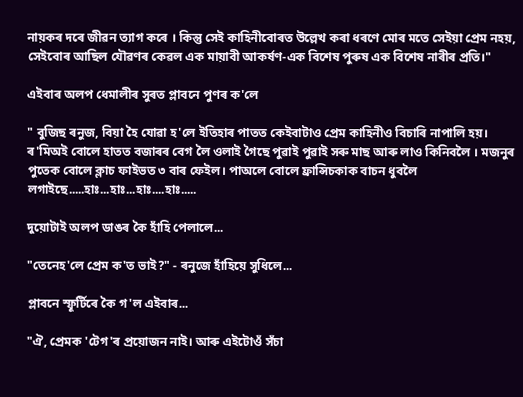নায়কৰ দৰে জীৱন ত্যাগ কৰে । কিন্তু সেই কাহিনীবোৰত উল্লেখ কৰা ধৰণে মোৰ মতে সেইয়া প্রেম নহয়, সেইবোৰ আছিল যৌৱণৰ কেৱল এক মায়াবী আকৰ্ষণ-এক বিশেষ পুৰুষ এক বিশেষ নাৰীৰ প্রতি।"

এইবাৰ অলপ ধেমালীৰ সুৰত প্লাবনে পুণৰ ক'লে

" বুজিছ ৰনুজ, বিয়া হৈ যোৱা হ'লে ইতিহাৰ পাতত কেইবাটাও প্রেম কাহিনীও বিচাৰি নাপালি হয়। ৰ'মিঅই বোলে হাতত বজাৰৰ বেগ লৈ ওলাই গৈছে পুৱাই পুৱাই সৰু মাছ আৰু লাও কিনিবলৈ । মজনুৰ পুতেক বোলে ক্লাচ ফাইভত ৩ বাৰ ফেইল। পাঅলে বোলে ফ্রান্সিচকাক বাচন ধুবলৈ লগাইছে.....হাঃ...হাঃ...হাঃ....হাঃ.....

দুয়োটাই অলপ ডাঙৰ কৈ হাঁহি পেলালে...

"তেনেহ'লে প্রেম ক'ত ভাই?" - ৰনুজে হাঁহিয়ে সুধিলে...

প্লাবনে স্ফূৰ্টিৰে কৈ গ'ল এইবাৰ...

"ঐ, প্রেমক 'টেগ'ৰ প্রয়োজন নাই। আৰু এইটোওঁ সঁচা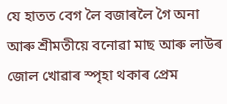যে হাতত বেগ লৈ বজাৰলৈ গৈ অনা আৰু শ্রীমতীয়ে বনোৱা মাছ আৰু লাউৰ জোল খোৱাৰ স্পৃহা থকাৰ প্ৰেম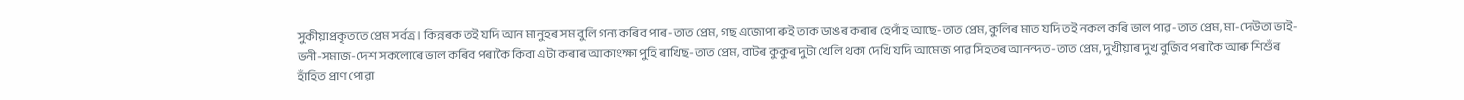সুকীয়াপ্রকৃততে প্রেম সৰ্বত্র। কিন্নৰক তই যদি আন মানুহৰ সম বুলি গন্য কৰিব পাৰ-তাত প্রেম, গছ এজোপা ৰুই তাক ডাঙৰ কৰাৰ হেপাঁহ আছে-তাত প্রেম, কুলিৰ মাত যদি তই নকল কৰি ভাল পাৱ-তাত প্রেম, মা-দেউতা ভাই-ভনী-সমাজ-দেশ সকলোৰে ভাল কৰিব পৰাকৈ কিবা এটা কৰাৰ আকাংক্ষা পুহি ৰাখিছ-তাত প্রেম, বাটৰ কুকুৰ দুটা খেলি থকা দেখি যদি আমেজ পাৱ সিহতৰ আনন্দত-তাত প্রেম, দুখীয়াৰ দুখ বুজিব পৰাকৈ আৰু শিশুঁৰ হাঁহিত প্রাণ পোৱা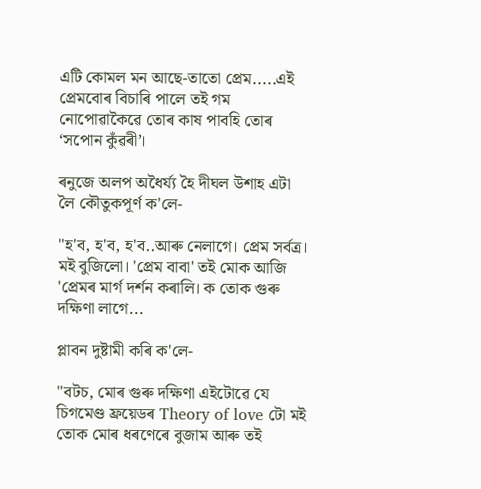এটি কোমল মন আছে-তাতো প্রেম.....এই প্রেমবোৰ বিচাৰি পালে তই গম নোপোৱাকৈৱে তোৰ কাষ পাবহি তোৰ ‘সপোন কুঁৱৰী’।

ৰনুজে অলপ অধৈৰ্য্য হৈ দীঘল উশাহ এটা লৈ কৌতুকপূৰ্ণ ক'লে-

"হ'ব, হ'ব, হ'ব..আৰু নেলাগে। প্রেম সৰ্বত্র। মই বুজিলো। 'প্রেম বাবা' তই মোক আজি 'প্রেমৰ মাৰ্গ দৰ্শন কৰালি। ক তোক গুৰু দক্ষিণা লাগে...

প্লাবন দুষ্টামী কৰি ক'লে-

"বটচ, মোৰ গুৰু দক্ষিণা এইটোৱে যে চিগমেণ্ড ফ্রয়েডৰ Theory of love টো মই তোক মোৰ ধৰণেৰে বুজাম আৰু তই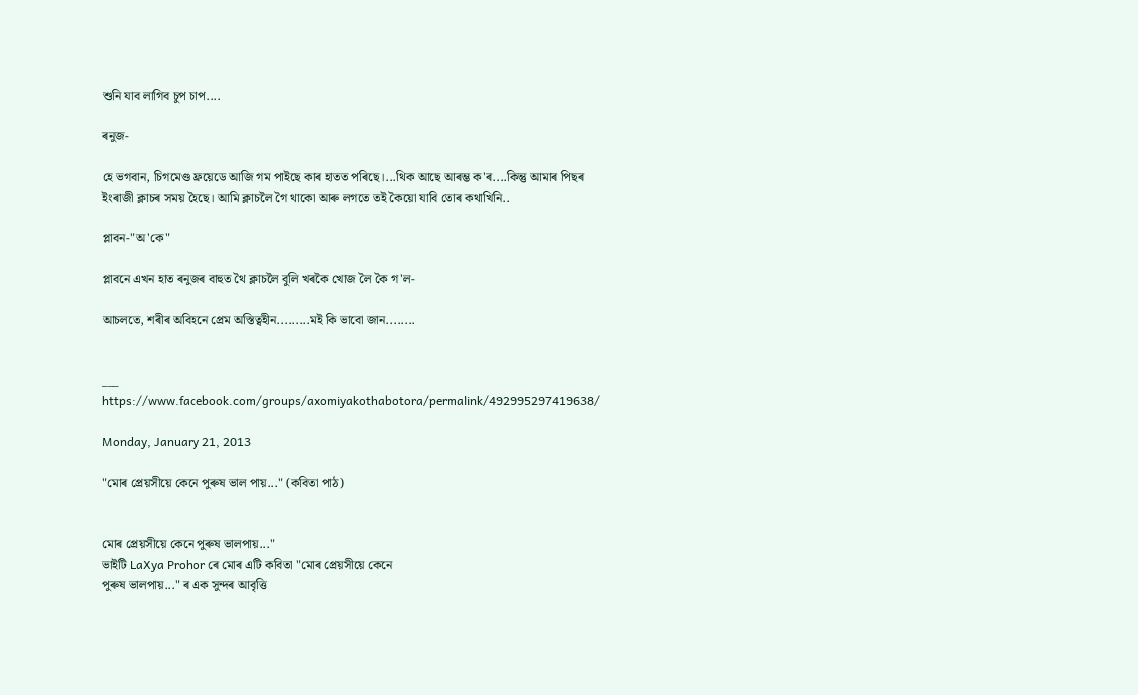শুনি যাব লাগিব চুপ চাপ....

ৰনুজ-

হে ভগবান, চিগমেণ্ড ফ্রয়েডে আজি গম পাইছে কাৰ হাতত পৰিছে।...থিক আছে আৰম্ভ ক'ৰ....কিন্তু আমাৰ পিছৰ ইংৰাজী ক্লাচৰ সময় হৈছে। আমি ক্লাচলৈ গৈ থাকো আৰু লগতে তই কৈয়ো যাবি তোৰ কথাখিনি..

প্লাবন-"অ'কে"

প্লাবনে এখন হাত ৰনুজৰ বাহুত থৈ ক্লাচলৈ বুলি খৰকৈ খোজ লৈ কৈ গ'ল-

আচলতে, শৰীৰ অবিহনে প্রেম অস্তিত্বহীন.........মই কি ভাবো জান........


___
https://www.facebook.com/groups/axomiyakothabotora/permalink/492995297419638/

Monday, January 21, 2013

"মোৰ প্রেয়সীয়ে কেনে পুৰুষ ভাল পায়..." (কবিতা পাঠ)


মোৰ প্রেয়সীয়ে কেনে পুৰুষ ভালপায়..."
ভাইটি LaXya Prohor ৰে মোৰ এটি কবিতা "মোৰ প্রেয়সীয়ে কেনে
পুৰুষ ভালপায়..." ৰ এক সুন্দৰ আবৃত্তি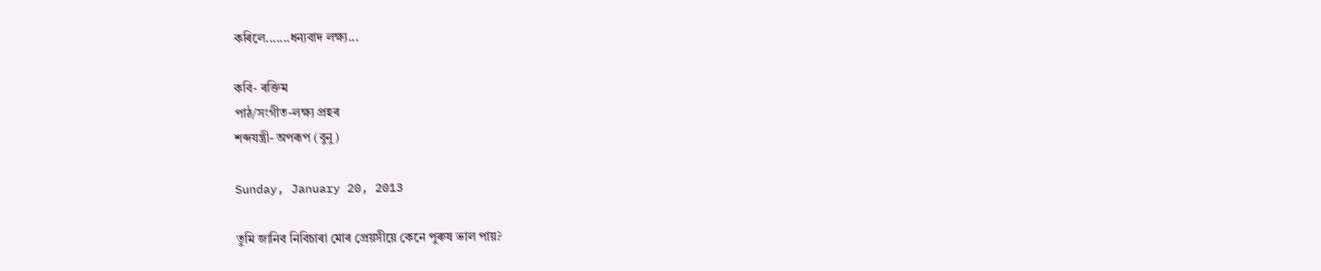কৰিলে.......ধন্যবাদ লক্ষ্য...

কবি- ৰক্তিম
পাঠ/সংগীত-লক্ষ্য প্রহৰ
শব্দযন্ত্রী- অপৰূপ (বুনু)

Sunday, January 20, 2013

তুমি জানিব নিবিচাৰা মোৰ প্রেয়সীয়ে কেনে পুৰুষ ভাল পায়?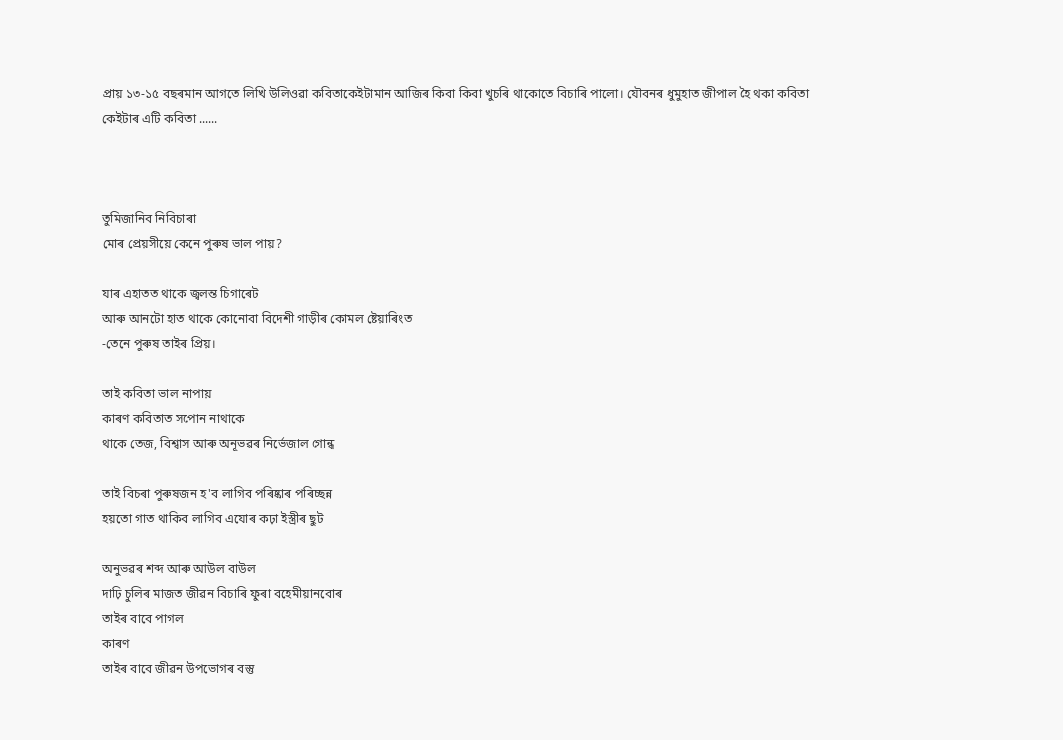প্রায় ১৩-১৫ বছৰমান আগতে লিখি উলিওৱা কবিতাকেইটামান আজিৰ কিবা কিবা খুচৰি থাকোতে বিচাৰি পালো। যৌবনৰ ধুমুহাত জীপাল হৈ থকা কবিতা কেইটাৰ এটি কবিতা ......



তুমিজানিব নিবিচাৰা
মোৰ প্রেয়সীয়ে কেনে পুৰুষ ভাল পায়?

যাৰ এহাতত থাকে জ্বলন্ত চিগাৰেট
আৰু আনটো হাত থাকে কোনোবা বিদেশী গাড়ীৰ কোমল ষ্টেয়াৰিংত
-তেনে পুৰুষ তাইৰ প্রিয়।

তাই কবিতা ভাল নাপায়
কাৰণ কবিতাত সপোন নাথাকে
থাকে তেজ, বিশ্বাস আৰু অনূভৱৰ নিৰ্ভেজাল গোন্ধ

তাই বিচৰা পুৰুষজন হ'ব লাগিব পৰিষ্কাৰ পৰিচ্ছন্ন
হয়তো গাত থাকিব লাগিব এযোৰ কঢ়া ইস্ত্রীৰ ছুট

অনুভৱৰ শব্দ আৰু আউল বাউল
দাঢ়ি চুলিৰ মাজত জীৱন বিচাৰি ফুৰা বহেমীয়ানবোৰ
তাইৰ বাবে পাগল
কাৰণ
তাইৰ বাবে জীৱন উপভোগৰ বস্তু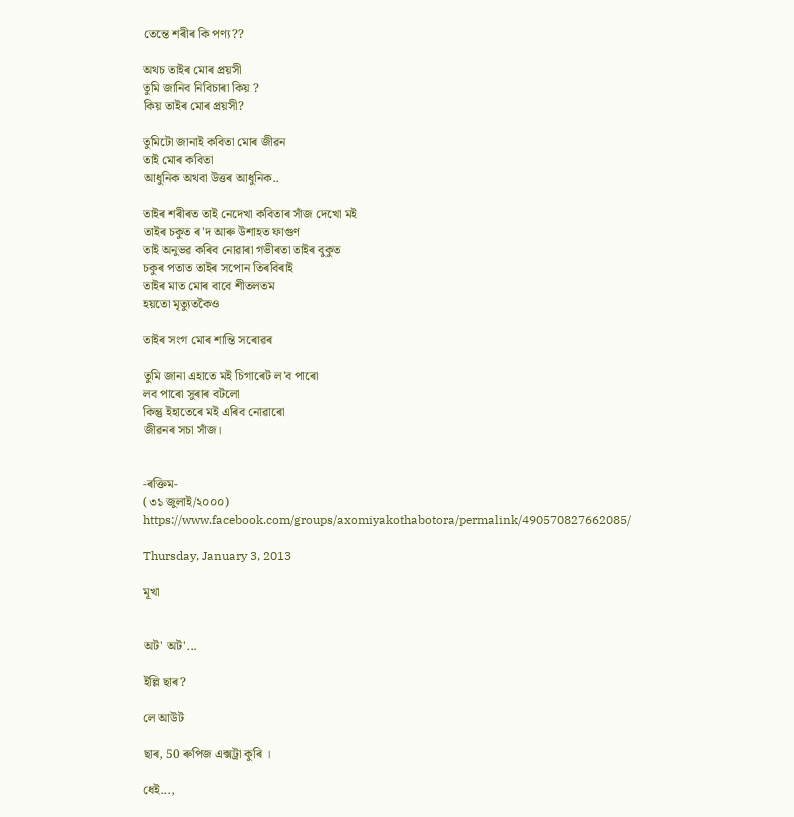তেন্তে শৰীৰ কি পণ্য??

অথচ তাইৰ মোৰ প্রয়সী
তুমি জানিব নিবিচাৰা কিয় ?
কিয় তাইৰ মোৰ প্রয়সী?

তুমিটো জানাই কবিতা মোৰ জীৱন
তাই মোৰ কবিতা
আধুনিক অথবা উত্তৰ আধুনিক..

তাইৰ শৰীৰত তাই নেদেখা কবিতাৰ সাঁজ দেখো মই
তাইৰ চকুত ৰ'দ আৰু উশাহত ফাগুণ
তাই অনুভৱ কৰিব নোৱাৰা গভীৰতা তাইৰ বুকুত
চকুৰ পতাত তাইৰ সপোন তিৰবিৰাই
তাইৰ মাত মোৰ বাবে শীতলতম
হয়তো মৃত্যুতকৈও

তাইৰ সংগ মোৰ শান্তি সৰোৱৰ

তুমি জানা এহাতে মই চিগাৰেট ল'ব পাৰো
লব পাৰো সুৰাৰ বটলো
কিন্তু ইহাতেৰে মই এৰিব নোৱাৰো
জীৱনৰ সচা সাঁজ।


-ৰক্তিম-
(৩১ জুলাই/২০০০)
https://www.facebook.com/groups/axomiyakothabotora/permalink/490570827662085/

Thursday, January 3, 2013

মূখা


অট' অট'...

ইল্লি ছাৰ?

লে আউট

ছাৰ, 50 ৰুপিজ এক্সট্রা কুৰি ।

ধেই...,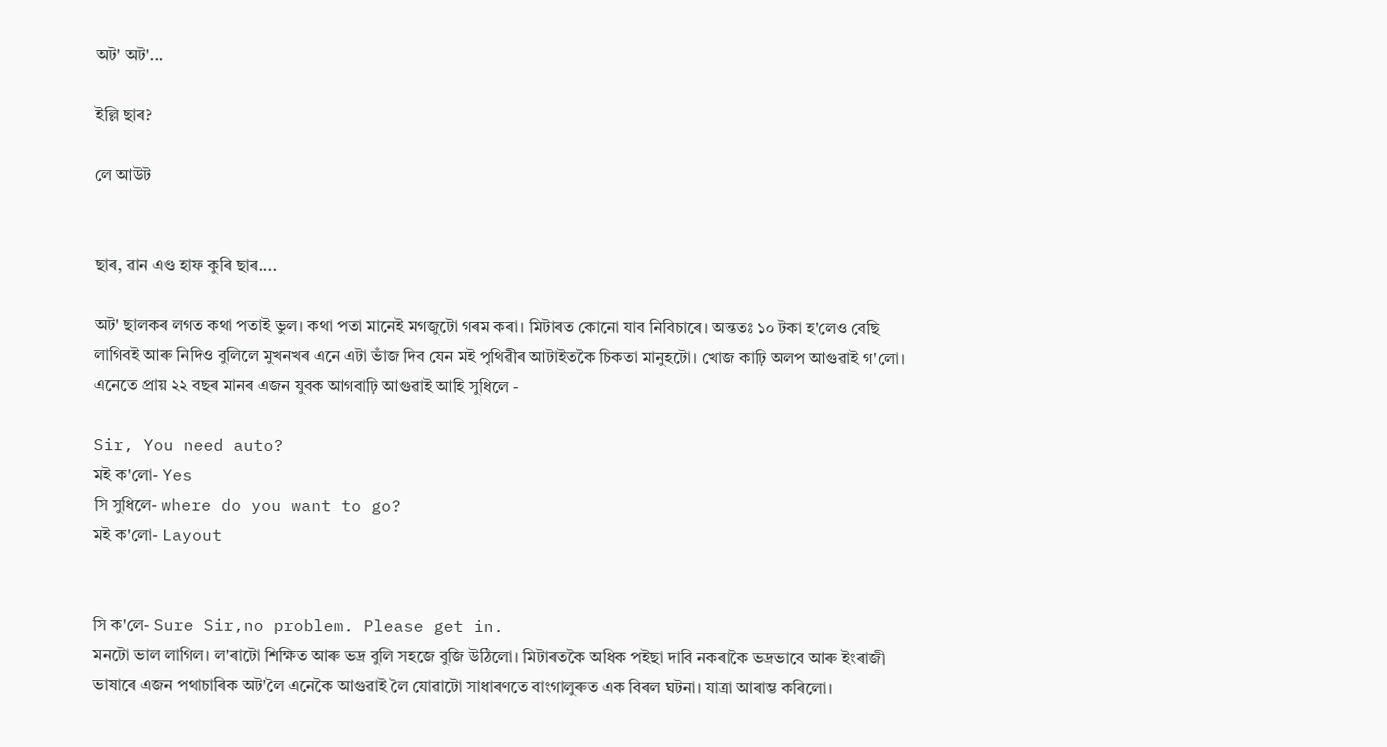অট' অট'...

ইল্লি ছাৰ?

লে আউট


ছাৰ, ৱান এণ্ড হাফ কুৰি ছাৰ....

অট' ছালকৰ লগত কথা পতাই ভুল। কথা পতা মানেই মগজুটো গৰম কৰা। মিটাৰত কোনো যাব নিবিচাৰে। অন্ততঃ ১০ টকা হ'লেও বেছি লাগিবই আৰু নিদিও বুলিলে মুখনখৰ এনে এটা ভাঁজ দিব যেন মই পৃথিৱীৰ আটাইতকৈ চিকতা মানুহটো। খোজ কাঢ়ি অলপ আগুৱাই গ'লো। এনেতে প্রায় ২২ বছৰ মানৰ এজন যুবক আগবাঢ়ি আগুৱাই আহি সুধিলে -

Sir, You need auto?
মই ক'লো- Yes
সি সুধিলে- where do you want to go?
মই ক'লো- Layout


সি ক'লে- Sure Sir,no problem. Please get in.
মনটো ভাল লাগিল। ল'ৰাটো শিক্ষিত আৰু ভদ্র বুলি সহজে বুজি উঠিলো। মিটাৰতকৈ অধিক পইছা দাবি নকৰাকৈ ভদ্রভাবে আৰু ইংৰাজী ভাষাৰে এজন পথাচাৰিক অট'লৈ এনেকৈ আগুৱাই লৈ যোৱাটো সাধাৰণতে বাংগালুৰুত এক বিৰল ঘটনা। যাত্রা আৰাম্ভ কৰিলো।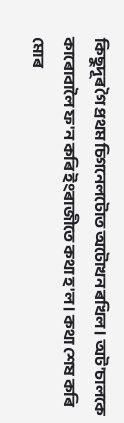কিছুদূৰ গৈ প্রথম চিগনেলটোত অটোখন ৰখিল। অট'চালকে কাৰোবালৈ ফ'ন কৰি ইংৰাজীতে কথা হ'ল। কথা শেষ কৰি মোৰ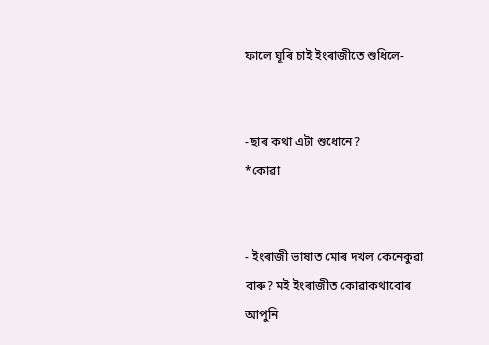ফালে ঘূৰি চাই ইংৰাজীতে শুধিলে-


-ছাৰ কথা এটা শুধোনে?
*কোৱা


- ইংৰাজী ভাষাত মোৰ দখল কেনেকুৱা বাৰু? মই ইংৰাজীত কোৱাকথাবোৰ আপুনি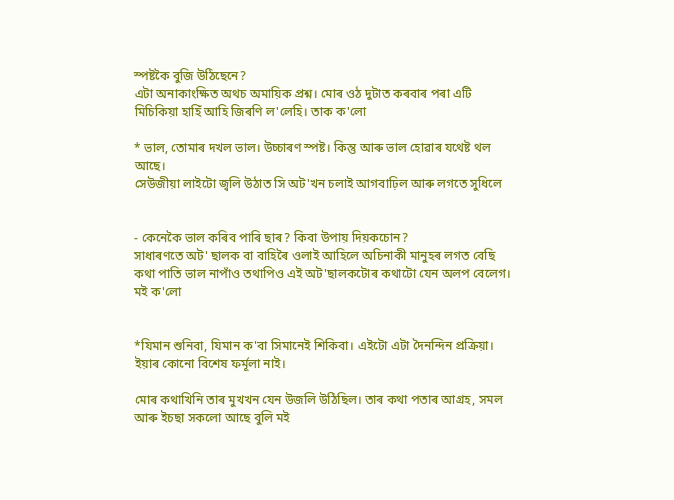স্পষ্টকৈ বুজি উঠিছেনে?
এটা অনাকাংক্ষিত অথচ অমায়িক প্রশ্ন। মোৰ ওঠ দুটাত কৰবাৰ পৰা এটি মিচিকিয়া হাহিঁ আহি জিৰণি ল'লেহি। তাক ক'লো

* ভাল, তোমাৰ দখল ভাল। উচ্চাৰণ স্পষ্ট। কিন্তু আৰু ভাল হোৱাৰ যথেষ্ট থল আছে।
সেউজীয়া লাইটো জ্বলি উঠাত সি অট'খন চলাই আগবাঢ়িল আৰু লগতে সুধিলে


- কেনেকৈ ভাল কৰিব পাৰি ছাৰ? কিবা উপায় দিয়কচোন?
সাধাৰণতে অট' ছালক বা বাহিৰৈ ওলাই আহিলে অচিনাকী মানুহৰ লগত বেছি কথা পাতি ভাল নাপাঁও তথাপিও এই অট'ছালকটোৰ কথাটো যেন অলপ বেলেগ। মই ক'লো


*যিমান শুনিবা, যিমান ক'বা সিমানেই শিকিবা। এইটো এটা দৈনন্দিন প্রক্রিয়া। ইয়াৰ কোনো বিশেষ ফৰ্মূলা নাই।

মোৰ কথাখিনি তাৰ মুখখন যেন উজলি উঠিছিল। তাৰ কথা পতাৰ আগ্রহ, সমল আৰু ইচছা সকলো আছে বুলি মই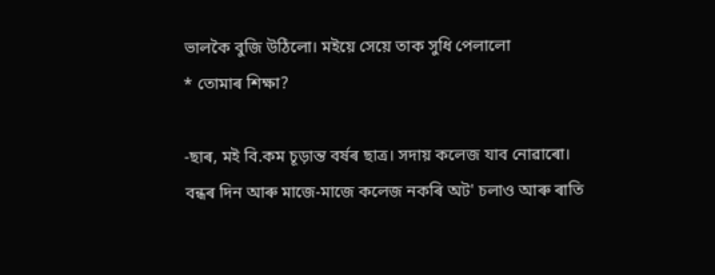ভালকৈ বুজি উঠিলো। মইয়ে সেয়ে তাক সুধি পেলালো
* তোমাৰ শিক্ষা?

-ছাৰ, মই বি.কম চূড়ান্ত বৰ্ষৰ ছাত্র। সদায় কলেজ যাব নোৱাৰো। বন্ধৰ দিন আৰু মাজে-মাজে কলেজ নকৰি অট' চলাও আৰু ৰাতি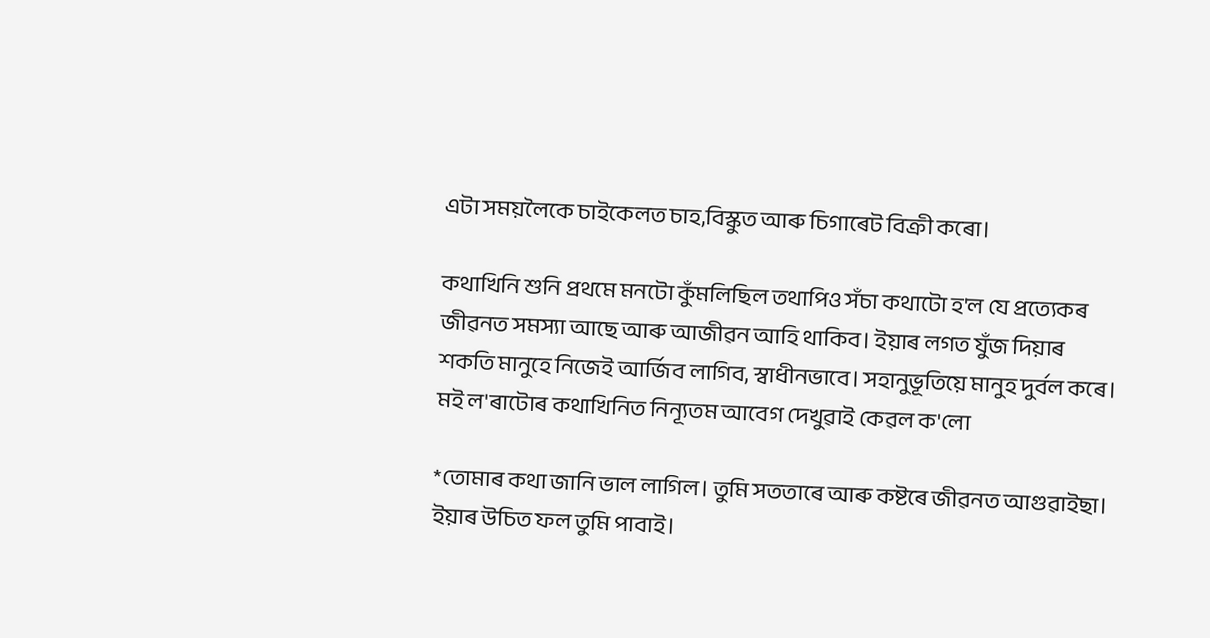এটা সময়লৈকে চাইকেলত চাহ,বিস্কুত আৰু চিগাৰেট বিক্রী কৰো।

কথাখিনি শুনি প্রথমে মনটো কুঁমলিছিল তথাপিও সঁচা কথাটো হ'ল যে প্রত্যেকৰ জীৱনত সমস্যা আছে আৰু আজীৱন আহি থাকিব। ইয়াৰ লগত যুঁজ দিয়াৰ শকতি মানুহে নিজেই আৰ্জিব লাগিব, স্বাধীনভাবে। সহানুভূতিয়ে মানুহ দুৰ্বল কৰে। মই ল'ৰাটোৰ কথাখিনিত নিন্যূতম আবেগ দেখুৱাই কেৱল ক'লো

*তোমাৰ কথা জানি ভাল লাগিল। তুমি সততাৰে আৰু কষ্টৰে জীৱনত আগুৱাইছা। ইয়াৰ উচিত ফল তুমি পাবাই।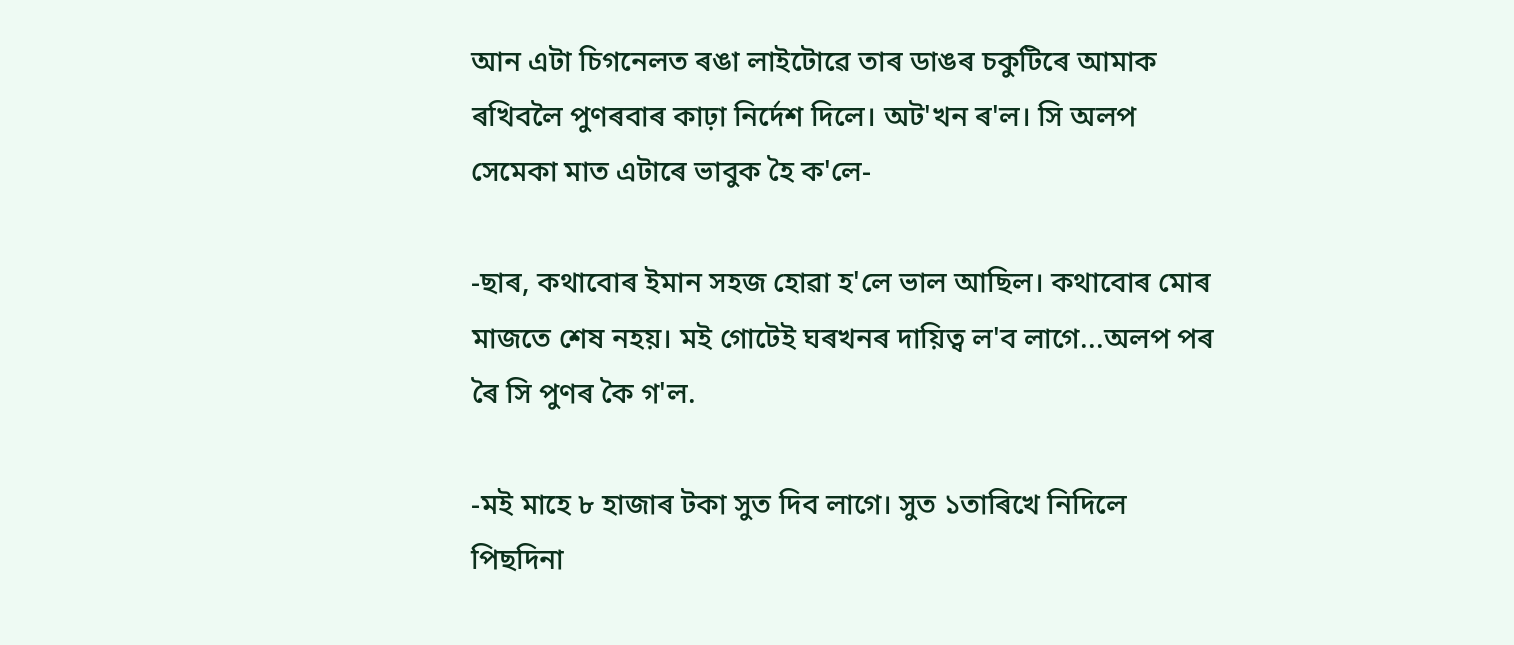আন এটা চিগনেলত ৰঙা লাইটোৱে তাৰ ডাঙৰ চকুটিৰে আমাক ৰখিবলৈ পুণৰবাৰ কাঢ়া নিৰ্দেশ দিলে। অট'খন ৰ'ল। সি অলপ সেমেকা মাত এটাৰে ভাবুক হৈ ক'লে-

-ছাৰ, কথাবোৰ ইমান সহজ হোৱা হ'লে ভাল আছিল। কথাবোৰ মোৰ মাজতে শেষ নহয়। মই গোটেই ঘৰখনৰ দায়িত্ব ল'ব লাগে...অলপ পৰ ৰৈ সি পুণৰ কৈ গ'ল.

-মই মাহে ৮ হাজাৰ টকা সুত দিব লাগে। সুত ১তাৰিখে নিদিলে পিছদিনা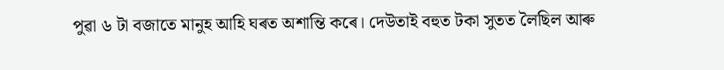পুৱা ৬ টা বজাতে মানুহ আহি ঘৰত অশান্তি কৰে। দেউতাই বহুত টকা সুতত লৈছিল আৰু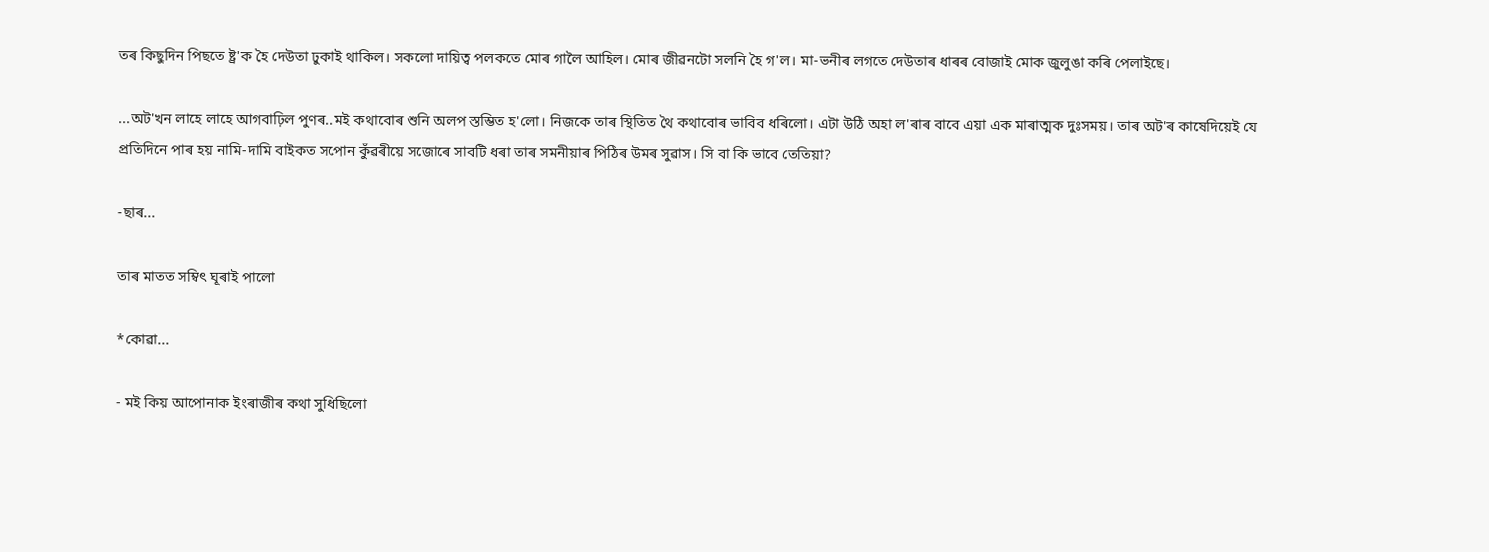তৰ কিছুদিন পিছতে ষ্ট্র'ক হৈ দেউতা ঢুকাই থাকিল। সকলো দায়িত্ব পলকতে মোৰ গালৈ আহিল। মোৰ জীৱনটো সলনি হৈ গ'ল। মা-ভনীৰ লগতে দেউতাৰ ধাৰৰ বোজাই মোক জুলুঙা কৰি পেলাইছে।

...অট'খন লাহে লাহে আগবাঢ়িল পুণৰ..মই কথাবোৰ শুনি অলপ স্তম্ভিত হ'লো। নিজকে তাৰ স্থিতিত থৈ কথাবোৰ ভাবিব ধৰিলো। এটা উঠি অহা ল'ৰাৰ বাবে এয়া এক মাৰাত্মক দুঃসময়। তাৰ অট'ৰ কাষেদিয়েই যে প্রতিদিনে পাৰ হয় নামি-দামি বাইকত সপোন কুঁৱৰীয়ে সজোৰে সাবটি ধৰা তাৰ সমনীয়াৰ পিঠিৰ উমৰ সুৱাস। সি বা কি ভাবে তেতিয়া?

-ছাৰ...

তাৰ মাতত সম্বিৎ ঘূৰাই পালো

*কোৱা...

- মই কিয় আপোনাক ইংৰাজীৰ কথা সুধিছিলো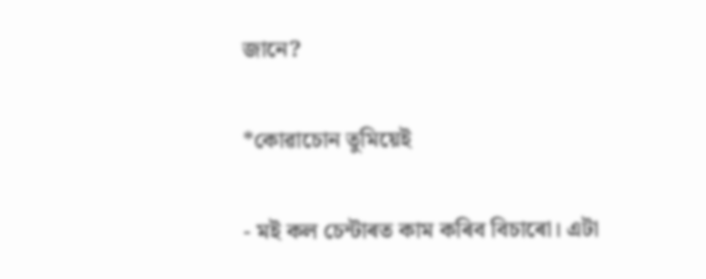জানে?

*কোৱাচোন তুমিয়েই

- মই কল চেন্টাৰত কাম কৰিব বিচাৰো। এটা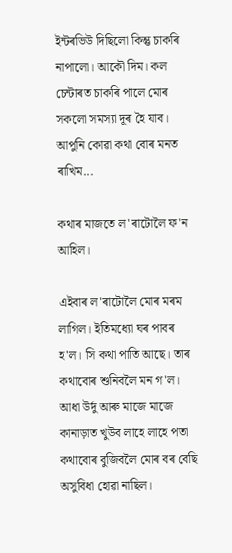ইন্টৰভিউ দিছিলো কিন্তু চাকৰি নাপালো। আকৌ দিম। কল চেন্টাৰত চাকৰি পালে মোৰ সকলো সমস্যা দূৰ হৈ যাব। আপুনি কোৱা কথা বোৰ মনত ৰাখিম...

কথাৰ মাজতে ল'ৰাটোলৈ ফ'ন আহিল।

এইবাৰ ল'ৰাটোলৈ মোৰ মৰম লাগিল। ইতিমধ্যো ঘৰ পাবৰ হ'ল। সি কথা পাতি আছে। তাৰ কথাবোৰ শুনিবলৈ মন গ'ল। আধা উৰ্দু আৰু মাজে মাজে কানাড়াত খুউব লাহে লাহে পতা কথাবোৰ বুজিবলৈ মোৰ বৰ বেছি অসুবিধা হোৱা নাছিল।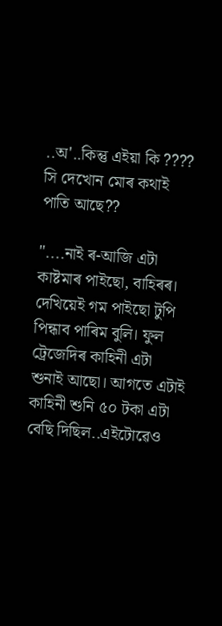..অ'..কিন্তু এইয়া কি ???? সি দেখোন মোৰ কথাই পাতি আছে??

"....নাই ৰ-আজি এটা কাষ্টমাৰ পাইছো, বাহিৰৰ। দেখিয়েই গম পাইছো টুপি পিন্ধাব পাৰিম বুলি। ফুল ট্রেজেদিৰ কাহিনী এটা শুনাই আছো। আগতে এটাই কাহিনী শুনি ৫০ টকা এটা বেছি দিছিল..এইটোৱেও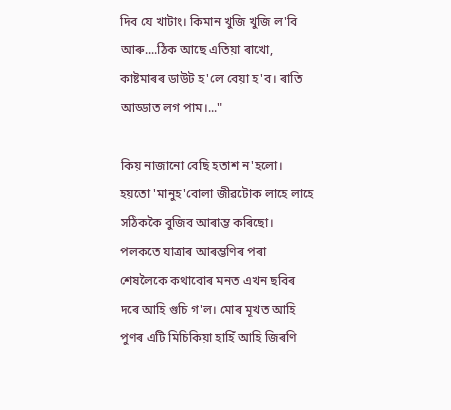দিব যে খাটাং। কিমান খুজি খুজি ল'বি আৰু....ঠিক আছে এতিয়া ৰাখো, কাষ্টমাৰৰ ডাউট হ'লে বেয়া হ'ব। ৰাতি আড্ডাত লগ পাম।..."

কিয় নাজানো বেছি হতাশ ন'হলো। হয়তো 'মানুহ'বোলা জীৱটোক লাহে লাহে সঠিককৈ বুজিব আৰাম্ভ কৰিছো। পলকতে যাত্রাৰ আৰম্ভণিৰ পৰা শেষলৈকে কথাবোৰ মনত এখন ছবিৰ দৰে আহি গুচি গ'ল। মোৰ মূখত আহি পুণৰ এটি মিচিকিয়া হাহিঁ আহি জিৰণি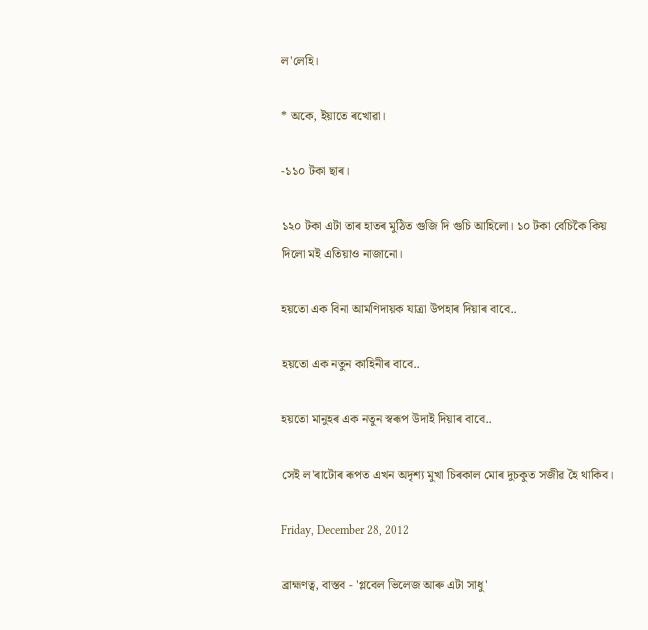ল'লেহি।

* অকে, ইয়াতে ৰখোৱা।

-১১০ টকা ছাৰ।

১২০ টকা এটা তাৰ হাতৰ মুঠিত গুজি দি গুচি আহিলো। ১০ টকা বেচিকৈ কিয় দিলো মই এতিয়াও নাজানো।

হয়তো এক বিনা আমণিদায়ক যাত্রা উপহাৰ দিয়াৰ বাবে..

হয়তো এক নতুন কাহিনীৰ বাবে..

হয়তো মানুহৰ এক নতুন স্বৰূপ উদাই দিয়াৰ বাবে..

সেই ল'ৰাটোৰ ৰূপত এখন অদৃশ্য মুখা চিৰকাল মোৰ দুচকুত সজীৱ হৈ থাকিব।

Friday, December 28, 2012

ব্ৰাহ্মণত্ব, বাস্তব - 'গ্লবেল ভিলেজ আৰু এটা সাধু'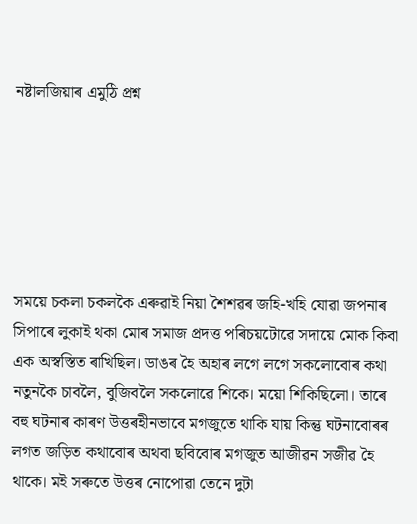নষ্টালজিয়াৰ এমুঠি প্রশ্ন






সময়ে চকলা চকলকৈ এৰুৱাই নিয়া শৈশৱৰ জহি-খহি যোৱা জপনাৰ সিপাৰে লুকাই থকা মোৰ সমাজ প্রদত্ত পৰিচয়টোৱে সদায়ে মোক কিবা এক অস্বস্তিত ৰাখিছিল। ডাঙৰ হৈ অহাৰ লগে লগে সকলোবোৰ কথা নতুনকৈ চাবলৈ, বুজিবলৈ সকলোৱে শিকে। ময়ো শিকিছিলো। তাৰে বহু ঘটনাৰ কাৰণ উত্তৰহীনভাবে মগজুতে থাকি যায় কিন্তু ঘটনাবোৰৰ লগত জড়িত কথাবোৰ অথবা ছবিবোৰ মগজুত আজীৱন সজীৱ হৈ থাকে। মই সৰুতে উত্তৰ নোপোৱা তেনে দুটা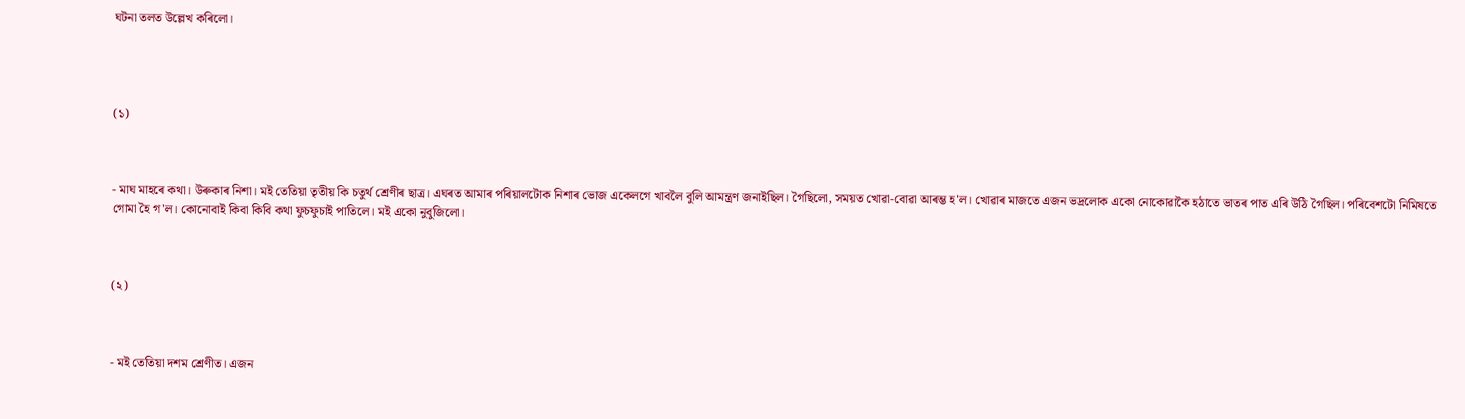ঘটনা তলত উল্লেখ কৰিলো।




(১)



- মাঘ মাহৰে কথা। উৰুকাৰ নিশা। মই তেতিয়া তৃতীয় কি চতুৰ্থ শ্রেণীৰ ছাত্র। এঘৰত আমাৰ পৰিয়ালটোক নিশাৰ ভোজ একেলগে খাবলৈ বুলি আমন্ত্রণ জনাইছিল। গৈছিলো, সময়ত খোৱা-বোৱা আৰম্ভ হ'ল। খোৱাৰ মাজতে এজন ভদ্রলোক একো নোকোৱাকৈ হঠাতে ভাতৰ পাত এৰি উঠি গৈছিল। পৰিবেশটো নিমিষতে গোমা হৈ গ'ল। কোনোবাই কিবা কিবি কথা ফুচফুচাই পাতিলে। মই একো নুবুজিলো।



(২)



- মই তেতিয়া দশম শ্রেণীত। এজন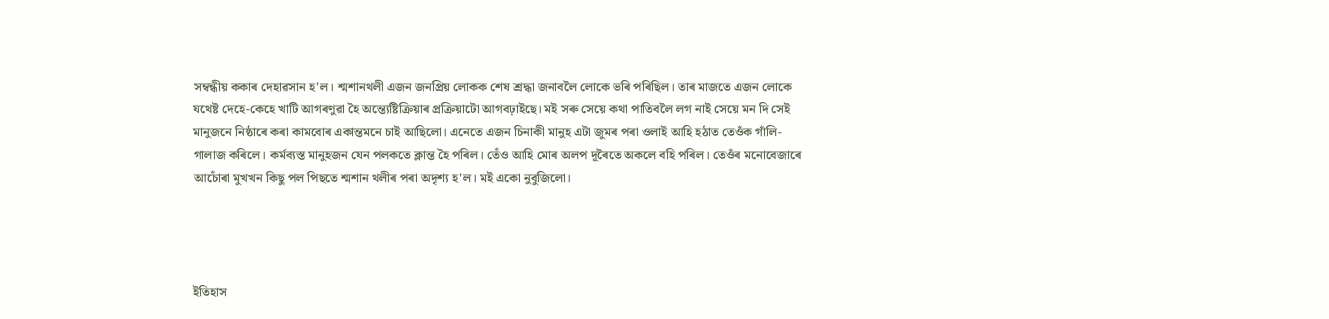সম্বন্ধীয় ককাৰ দেহাৱসান হ'ল। শ্মশানথলী এজন জনপ্রিয় লোকক শেষ শ্রদ্ধা জনাবলৈ লোকে ভৰি পৰিছিল। তাৰ মাজতে এজন লোকে যথেষ্ট দেহে-কেহে খাটি আগৰণুৱা হৈ অন্ত্যেষ্টিক্রিয়াৰ প্রক্রিয়াটো আগবঢ়াইছে। মই সৰু সেয়ে কথা পাতিবলৈ লগ নাই সেয়ে মন দি সেই মানুজনে নিষ্ঠাৰে কৰা কামবোৰ একান্তমনে চাই আছিলো। এনেতে এজন চিনাকী মানুহ এটা জুমৰ পৰা ওলাই আহি হঠাত তেওঁক গাঁলি-গালাজ কৰিলে। কৰ্মব্যস্ত মানুহজন যেন পলকতে ক্লান্ত হৈ পৰিল। তেঁও আহি মোৰ অলপ দূৰৈতে অকলে বহি পৰিল। তেওঁৰ মনোবেজাৰে আচোঁৰা মুখখন কিছু পল পিছতে শ্মশান থলীৰ পৰা অদৃশ্য হ'ল। মই একো নুবুজিলো।




ইতিহাস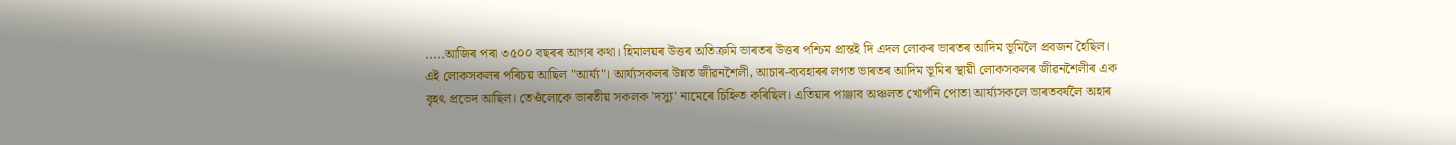.....আজিৰ পৰা ৩৫০০ বছৰৰ আগৰ কথা। হিমালয়ৰ উত্তৰ অতিক্রমি ভাৰতৰ উত্তৰ পশ্চিম প্রান্তই দি এদল লোকৰ ভাৰতৰ আদিম ভূমিলৈ প্রবজন হৈছিল। এই লোকসকলৰ পৰিচয় আছিল "আৰ্য্য"। আৰ্য্যসকলৰ উন্নত জীৱনশৈলী, আচাৰ-ব্যবহাৰৰ লগত ভাৰতৰ আদিম ভূমিৰ স্থায়ী লোকসকলৰ জীৱনশৈলীৰ এক বৃহৎ প্রভেদ আছিল। তেওঁলোকে ভাৰতীয় সকলক 'দস্যু' নামেৰে চিহ্নিত কৰিছিল। এতিয়াৰ পাঞ্জাব অঞ্চলত খোপঁনি পোতা আৰ্য্যসকলে ভাৰতবৰ্ষলৈ অহাৰ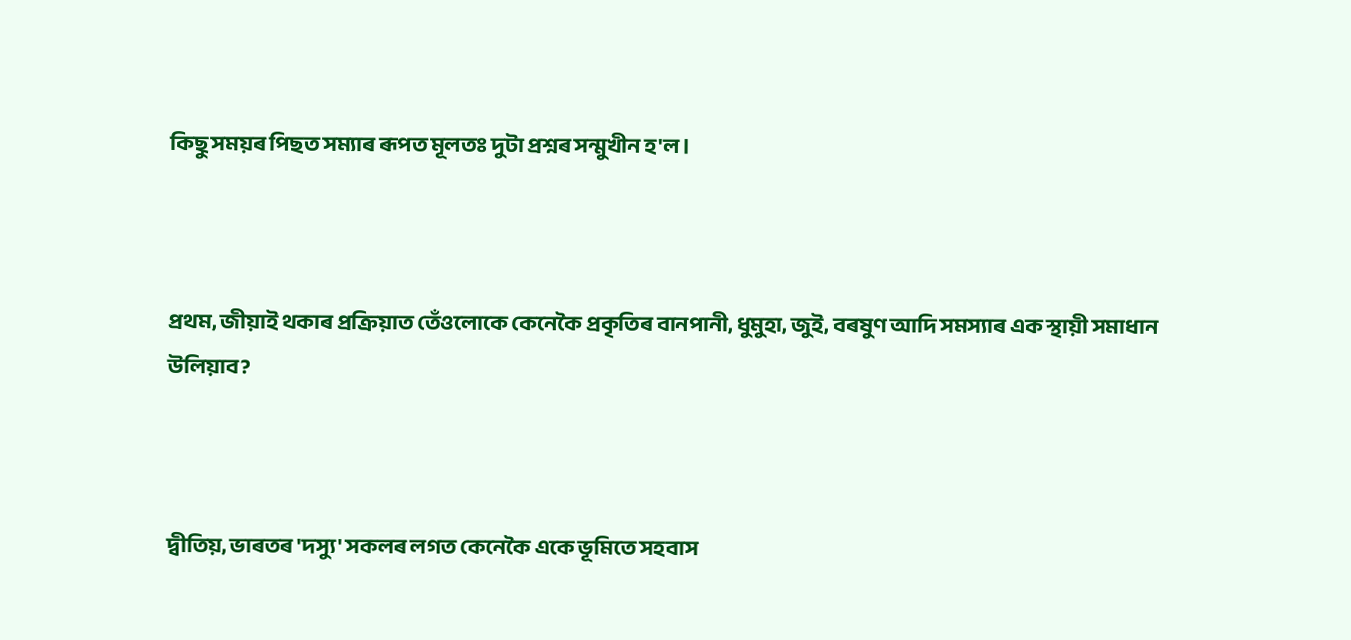কিছু সময়ৰ পিছত সম্যাৰ ৰূপত মূলতঃ দুটা প্রশ্নৰ সন্মুখীন হ'ল।



প্রথম, জীয়াই থকাৰ প্রক্রিয়াত তেঁওলোকে কেনেকৈ প্রকৃতিৰ বানপানী, ধুমুহা, জুই, বৰষুণ আদি সমস্যাৰ এক স্থায়ী সমাধান উলিয়াব?



দ্বীতিয়, ভাৰতৰ 'দস্যু' সকলৰ লগত কেনেকৈ একে ভূমিতে সহবাস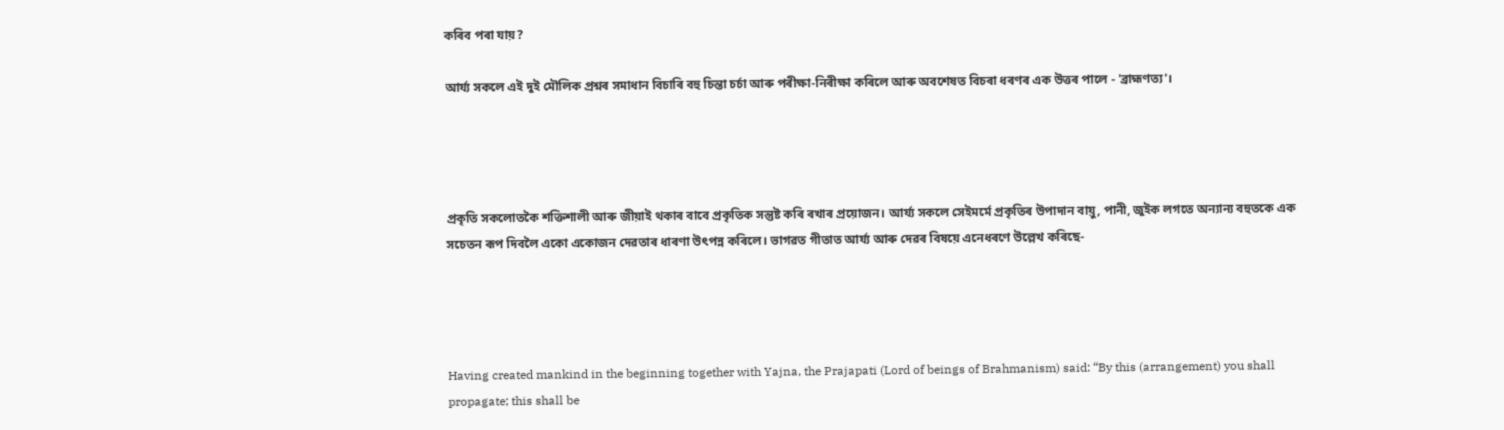কৰিব পৰা যায়?

আৰ্য্য সকলে এই দুই মৌলিক প্রশ্নৰ সমাধান বিচাৰি বহু চিন্তা চৰ্চা আৰু পৰীক্ষা-নিৰীক্ষা কৰিলে আৰু অবশেষত বিচৰা ধৰণৰ এক উত্তৰ পালে - 'ব্রাহ্মণত্য'।




প্রকৃতি সকলোতকৈ শক্তিশালী আৰু জীয়াই থকাৰ বাবে প্রকৃতিক সন্তুষ্ট কৰি ৰখাৰ প্রয়োজন। আৰ্য্য সকলে সেইমৰ্মে প্রকৃতিৰ উপাদান বায়ু, পানী, জুইক লগতে অন্যান্য বহুতকে এক সচেতন ৰূপ দিবলৈ একো একোজন দেৱতাৰ ধাৰণা উৎপন্ন কৰিলে। ভাগৱত গীতাত আৰ্য্য আৰু দেৱৰ বিষয়ে এনেধৰণে উল্লেখ কৰিছে-




Having created mankind in the beginning together with Yajna, the Prajapati (Lord of beings of Brahmanism) said: “By this (arrangement) you shall propagate; this shall be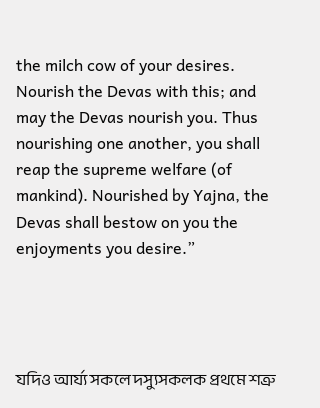the milch cow of your desires. Nourish the Devas with this; and may the Devas nourish you. Thus nourishing one another, you shall reap the supreme welfare (of mankind). Nourished by Yajna, the Devas shall bestow on you the enjoyments you desire.”




যদিও আৰ্য্য সকলে দস্যুসকলক প্রথমে শত্রু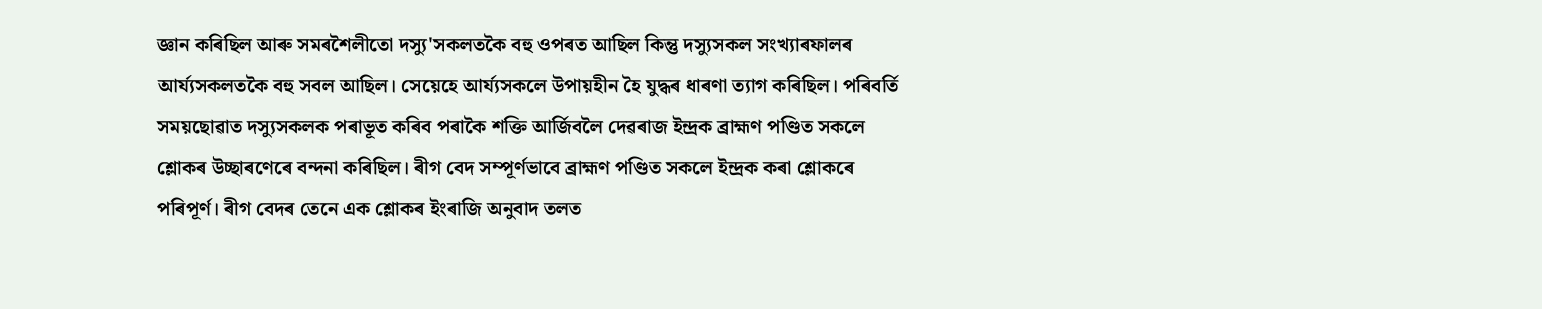জ্ঞান কৰিছিল আৰু সমৰশৈলীতো দস্যু'সকলতকৈ বহু ওপৰত আছিল কিন্তু দস্যুসকল সংখ্যাৰফালৰ আৰ্য্যসকলতকৈ বহু সবল আছিল। সেয়েহে আৰ্য্যসকলে উপায়হীন হৈ যুদ্ধৰ ধাৰণা ত্যাগ কৰিছিল। পৰিবৰ্তি সময়ছোৱাত দস্যুসকলক পৰাভূত কৰিব পৰাকৈ শক্তি আৰ্জিবলৈ দেৱৰাজ ইন্দ্রক ব্রাহ্মণ পণ্ডিত সকলে শ্লোকৰ উচ্ছাৰণেৰে বন্দনা কৰিছিল। ৰীগ বেদ সম্পূৰ্ণভাবে ব্রাহ্মণ পণ্ডিত সকলে ইন্দ্রক কৰা শ্লোকৰে পৰিপূৰ্ণ। ৰীগ বেদৰ তেনে এক শ্লোকৰ ইংৰাজি অনুবাদ তলত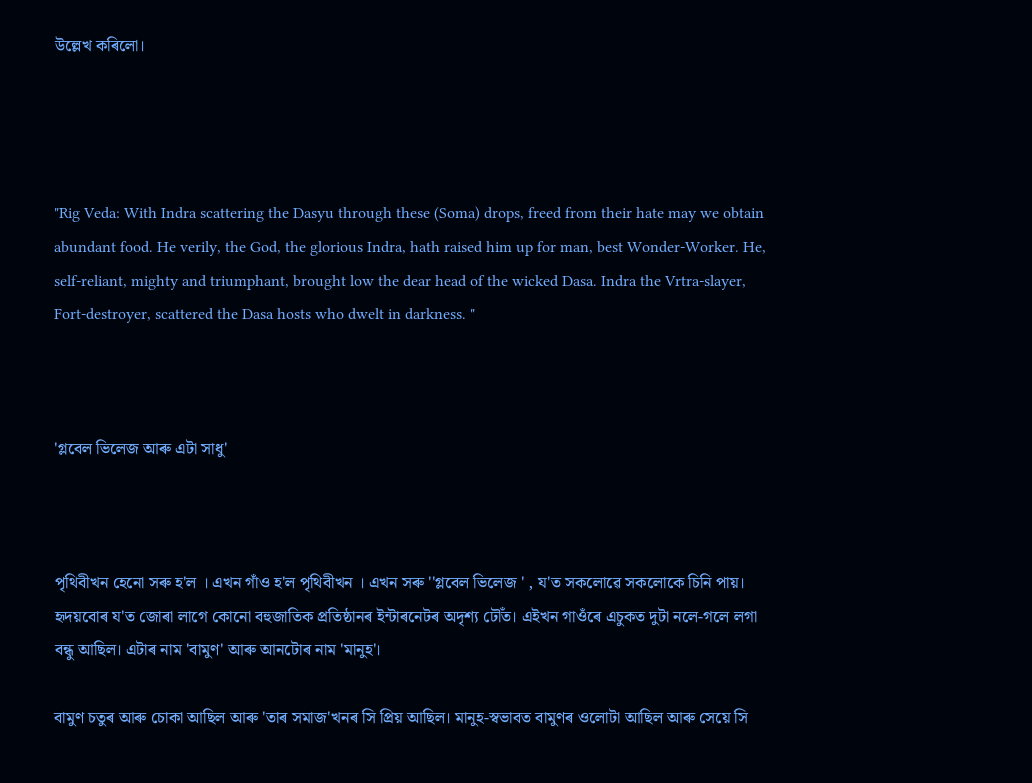উল্লেখ কৰিলো।




"Rig Veda: With Indra scattering the Dasyu through these (Soma) drops, freed from their hate may we obtain abundant food. He verily, the God, the glorious Indra, hath raised him up for man, best Wonder-Worker. He, self-reliant, mighty and triumphant, brought low the dear head of the wicked Dasa. Indra the Vrtra-slayer, Fort-destroyer, scattered the Dasa hosts who dwelt in darkness. "



'গ্লবেল ভিলেজ আৰু এটা সাধু'



পৃথিবীখন হেনো সৰু হ'ল । এখন গাঁও হ'ল পৃথিবীখন । এখন সৰু ''গ্লবেল ভিলেজ ' , য'ত সকলোৱে সকলোকে চিনি পায়। হৃদয়বোৰ য'ত জোৰা লাগে কোনো বহুজাতিক প্রতিষ্ঠানৰ ইন্টাৰনেটৰ অদৃশ্য ঢৌঁত। এইখন গাওঁৰে এচুকত দুটা নলে-গলে লগা বন্ধু আছিল। এটাৰ নাম 'বামুণ' আৰু আনটোৰ নাম 'মানুহ'।

বামুণ চতুৰ আৰু চোকা আছিল আৰু 'তাৰ সমাজ'খনৰ সি প্রিয় আছিল। মানুহ-স্বভাবত বামুণৰ ওলোটা আছিল আৰু সেয়ে সি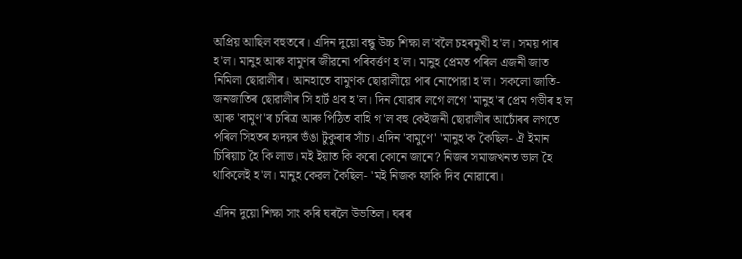অপ্রিয় আছিল বহুতৰে। এদিন দুয়ো বন্ধু উচ্চ শিক্ষা ল'বলৈ চহৰমুখী হ'ল। সময় পাৰ হ'ল। মানুহ আৰু বামুণৰ জীৱনো পৰিবৰ্ত্তণ হ'ল। মানুহ প্রেমত পৰিল এজনী জাত নিমিলা ছোৱালীৰ। আনহাতে বামুণক ছোৱালীয়ে পাৰ নোপোৱা হ'ল। সকলো জাতি-জনজাতিৰ ছোৱালীৰ সি হাৰ্ট থ্রব হ'ল। দিন যোৱাৰ লগে লগে 'মানুহ'ৰ প্রেম গভীৰ হ'ল আৰু 'বামুণ'ৰ চৰিত্র আৰু পিঠিত বাহি গ'ল বহু কেইজনী ছোৱালীৰ আচোঁৰৰ লগতে পৰিল সিহতৰ হৃদয়ৰ ভঁঙা টুকুৰাৰ সাঁচ। এদিন 'বামুণে' 'মানুহ'ক কৈছিল- ঐ ইমান চিৰিয়াচ হৈ কি লাভ। মই ইয়াত কি কৰো কোনে জানে? নিজৰ সমাজখনত ভাল হৈ থাকিলেই হ'ল। মানুহ কেৱল কৈছিল- 'মই নিজক ফাকি দিব নোৱাৰো।

এদিন দুয়ো শিক্ষা সাং কৰি ঘৰলৈ উভতিল। ঘৰৰ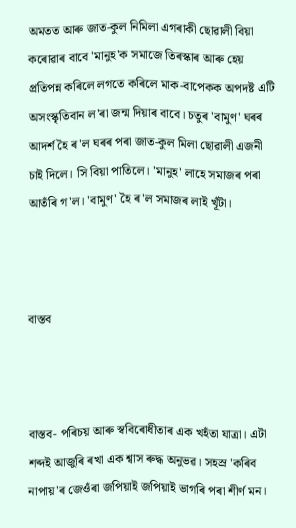অমতত আৰু জাত-কুল নিমিলা এগৰাকী ছোৱালী বিয়া কৰোৱাৰ বাবে 'মানুহ'ক সমাজে তিৰস্কাৰ আৰু হেয় প্রতিপন্ন কৰিলে লগতে কৰিলে মাক-বাপেকক অপদষ্ট এটি অসংস্কৃতিবান ল'ৰা জন্ম দিয়াৰ বাবে। চতুৰ 'বামুণ' ঘৰৰ আদৰ্শ হৈ ৰ'ল ঘৰৰ পৰা জাত-কুল মিলা ছোৱালী এজনী চাই দিলে। সি বিয়া পাতিলে। 'মানুহ' লাহে সমাজৰ পৰা আতঁৰি গ'ল। 'বামুণ' হৈ ৰ'ল সমাজৰ লাই খূঁটা।



বাস্তব



বাস্তব- পৰিচয় আৰু স্ববিৰোধীতাৰ এক খহঁতা যাত্রা। এটা শব্দই আজুৰি ৰখা এক শ্বাস ৰুদ্ধ অনুভৱ। সহস্র 'কৰিব নাপায়'ৰ জেওঁৰা জপিয়াই জপিয়াই ভাগৰি পৰা শীৰ্ণ মন।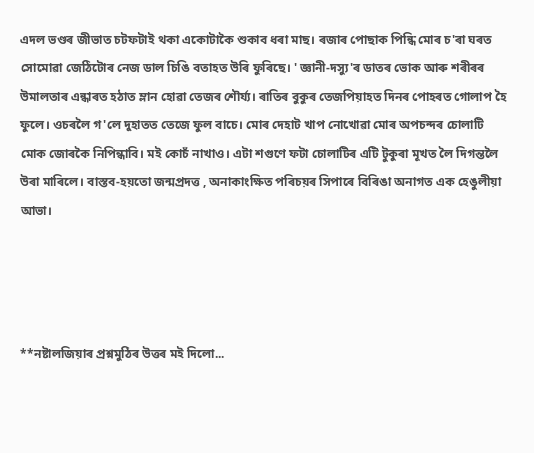এদল ভণ্ডৰ জীভাত চটফটাই থকা একোটাকৈ শুকাব ধৰা মাছ। ৰজাৰ পোছাক পিন্ধি মোৰ চ'ৰা ঘৰত সোমোৱা জেঠিটোৰ নেজ ডাল চিঙি বতাহত উৰি ফুৰিছে। ' জ্ঞানী-দস্যু'ৰ ডাতৰ ভোক আৰু শৰীৰৰ উমালতাৰ এন্ধাৰত হঠাত ম্লান হোৱা তেজৰ শৌৰ্য্য। ৰাতিৰ বুকুৰ তেজপিয়াহত দিনৰ পোহৰত গোলাপ হৈ ফুলে। ওচৰলৈ গ'লে দুহাতত তেজে ফুল বাচে। মোৰ দেহাট খাপ নোখোৱা মোৰ অপচন্দৰ চোলাটি মোক জোৰকৈ নিপিন্ধাবি। মই কোচঁ নাখাও। এটা শগুণে ফটা চোলাটিৰ এটি টুকুৰা মূখত লৈ দিগন্তলৈ উৰা মাৰিলে। বাস্তব-হয়তো জন্মপ্রদত্ত , অনাকাংক্ষিত পৰিচয়ৰ সিপাৰে বিৰিঙা অনাগত এক হেঙুলীয়া আভা।




**নষ্টালজিয়াৰ প্রশ্নমুঠিৰ উত্তৰ মই দিলো...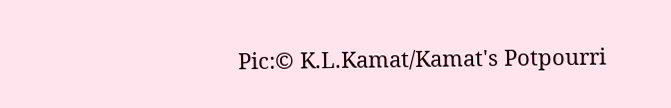Pic:© K.L.Kamat/Kamat's Potpourri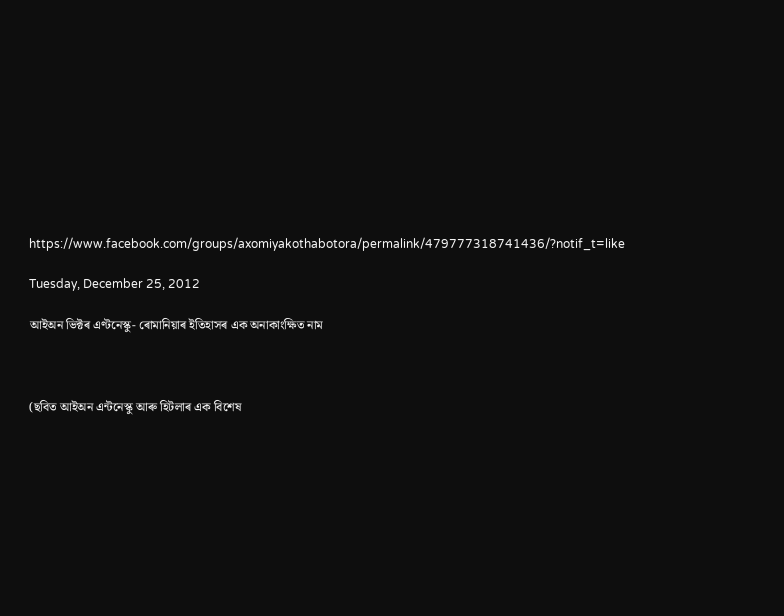https://www.facebook.com/groups/axomiyakothabotora/permalink/479777318741436/?notif_t=like

Tuesday, December 25, 2012

আইঅন ভিক্টৰ এণ্টনেস্কু- ৰোমানিয়াৰ ইতিহাসৰ এক অনাকাংক্ষিত নাম



(ছবিত আইঅন এন্টনেস্কু আৰু হিটলাৰ এক বিশেষ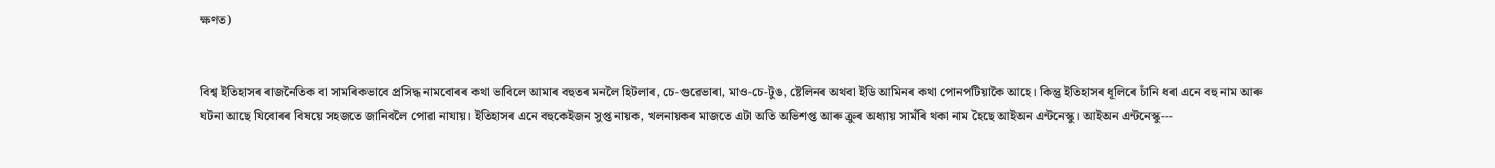ক্ষণত)


বিশ্ব ইতিহাসৰ ৰাজনৈতিক বা সামৰিকভাবে প্রসিদ্ধ নামবোৰৰ কথা ভাবিলে আমাৰ বহুতৰ মনলৈ হিটলাৰ, চে-গুৱেভাৰা, মাও-চে-টুঙ, ষ্টেলিনৰ অথবা ইডি আমিনৰ কথা পোনপটিয়াকৈ আহে। কিন্তু ইতিহাসৰ ধূলিৰে চাঁনি ধৰা এনে বহু নাম আৰু ঘটনা আছে যিবোৰৰ বিষয়ে সহজতে জানিবলৈ পোৱা নাযায়। ইতিহাসৰ এনে বহুকেইজন সুপ্ত নায়ক, খলনায়কৰ মাজতে এটা অতি অভিশপ্ত আৰু ক্রুৰ অধ্যায় সামঁৰি থকা নাম হৈছে আইঅন এন্টনেস্কু। আইঅন এন্টনেস্কু---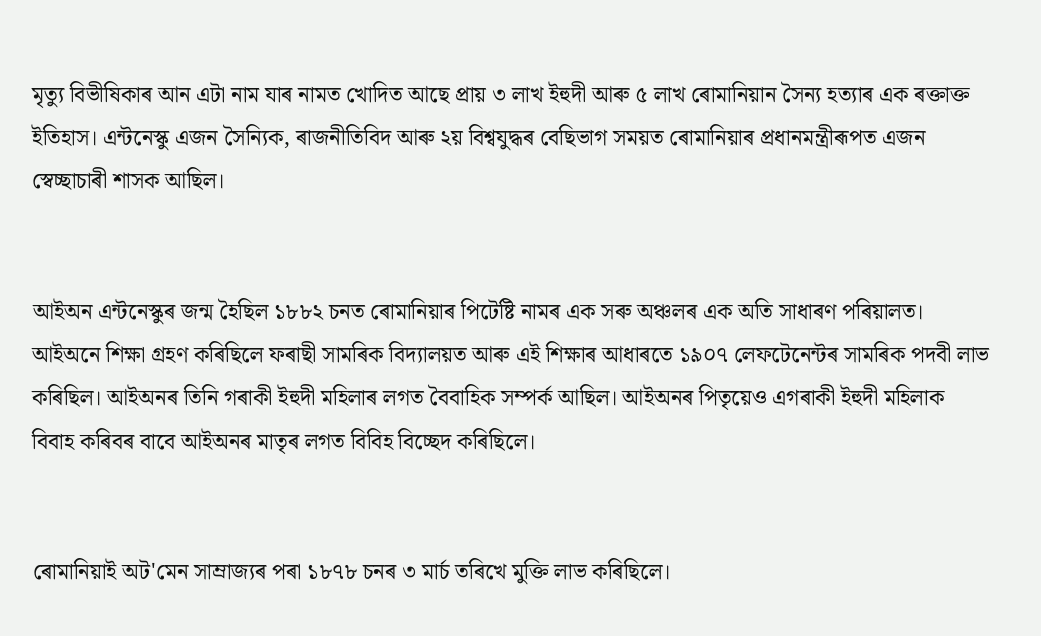মৃত্যু বিভীষিকাৰ আন এটা নাম যাৰ নামত খোদিত আছে প্রায় ৩ লাখ ইহুদী আৰু ৫ লাখ ৰোমানিয়ান সৈন্য হত্যাৰ এক ৰক্তাক্ত ইতিহাস। এন্টনেস্কু এজন সৈন্যিক, ৰাজনীতিবিদ আৰু ২য় বিশ্বযুদ্ধৰ বেছিভাগ সময়ত ৰোমানিয়াৰ প্রধানমন্ত্রীৰূপত এজন স্বেচ্ছাচাৰী শাসক আছিল।


আইঅন এন্টনেস্কুৰ জন্ম হৈছিল ১৮৮২ চনত ৰোমানিয়াৰ পিটেষ্টি নামৰ এক সৰু অঞ্চলৰ এক অতি সাধাৰণ পৰিয়ালত। আইঅনে শিক্ষা গ্রহণ কৰিছিলে ফৰাছী সামৰিক বিদ্যালয়ত আৰু এই শিক্ষাৰ আধাৰতে ১৯০৭ লেফটেনেন্টৰ সামৰিক পদবী লাভ কৰিছিল। আইঅনৰ তিনি গৰাকী ইহুদী মহিলাৰ লগত বৈবাহিক সম্পৰ্ক আছিল। আইঅনৰ পিতৃয়েও এগৰাকী ইহুদী মহিলাক বিবাহ কৰিবৰ বাবে আইঅনৰ মাতৃৰ লগত বিবিহ বিচ্ছেদ কৰিছিলে।


ৰোমানিয়াই অট'মেন সাম্রাজ্যৰ পৰা ১৮৭৮ চনৰ ৩ মাৰ্চ তৰিখে মুক্তি লাভ কৰিছিলে।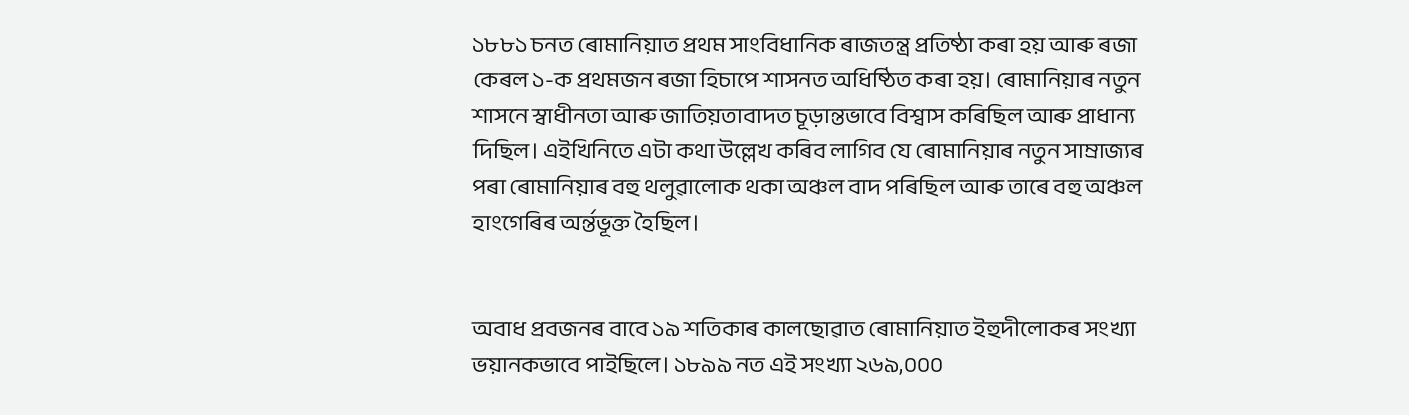১৮৮১ চনত ৰোমানিয়াত প্রথম সাংবিধানিক ৰাজতন্ত্র প্রতিষ্ঠা কৰা হয় আৰু ৰজা কেৰল ১-ক প্রথমজন ৰজা হিচাপে শাসনত অধিষ্ঠিত কৰা হয়। ৰোমানিয়াৰ নতুন শাসনে স্বাধীনতা আৰু জাতিয়তাবাদত চূড়ান্তভাবে বিশ্বাস কৰিছিল আৰু প্রাধান্য দিছিল। এইখিনিতে এটা কথা উল্লেখ কৰিব লাগিব যে ৰোমানিয়াৰ নতুন সাম্রাজ্যৰ পৰা ৰোমানিয়াৰ বহু থলুৱালোক থকা অঞ্চল বাদ পৰিছিল আৰু তাৰে বহু অঞ্চল হাংগেৰিৰ অৰ্ন্তভূক্ত হৈছিল।


অবাধ প্রবজনৰ বাবে ১৯ শতিকাৰ কালছোৱাত ৰোমানিয়াত ইহুদীলোকৰ সংখ্যা ভয়ানকভাবে পাইছিলে। ১৮৯৯ নত এই সংখ্যা ২৬৯,০০০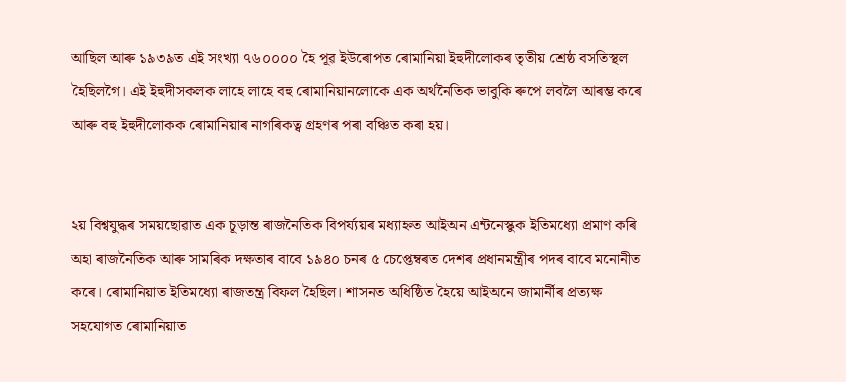আছিল আৰু ১৯৩৯ত এই সংখ্যা ৭৬০০০০ হৈ পূৱ ইউৰোপত ৰোমানিয়া ইহুদীলোকৰ তৃতীয় শ্রেষ্ঠ বসতিস্থল হৈছিলগৈ। এই ইহুদীসকলক লাহে লাহে বহু ৰোমানিয়ানলোকে এক অৰ্থনৈতিক ভাবুকি ৰুপে লবলৈ আৰম্ভ কৰে আৰু বহু ইহুদীলোকক ৰোমানিয়াৰ নাগৰিকত্ব গ্রহণৰ পৰা বঞ্চিত কৰা হয়।


২য় বিশ্বযুদ্ধৰ সময়ছোৱাত এক চূড়ান্ত ৰাজনৈতিক বিপৰ্য্যয়ৰ মধ্যাহ্নত আইঅন এন্টনেস্কুক ইতিমধ্যো প্রমাণ কৰি অহা ৰাজনৈতিক আৰু সামৰিক দক্ষতাৰ বাবে ১৯৪০ চনৰ ৫ চেপ্তেম্বৰত দেশৰ প্রধানমন্ত্রীৰ পদৰ বাবে মনোনীত কৰে। ৰোমানিয়াত ইতিমধ্যো ৰাজতন্ত্র বিফল হৈছিল। শাসনত অধিষ্ঠিত হৈয়ে আইঅনে জামাৰ্নীৰ প্রত্যক্ষ সহযোগত ৰোমানিয়াত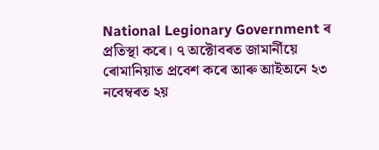National Legionary Government ৰ প্রতিস্থা কৰে। ৭ অক্টোবৰত জামাৰ্নীয়ে ৰোমানিয়াত প্রবেশ কৰে আৰু আইঅনে ২৩ নবেম্বৰত ২য়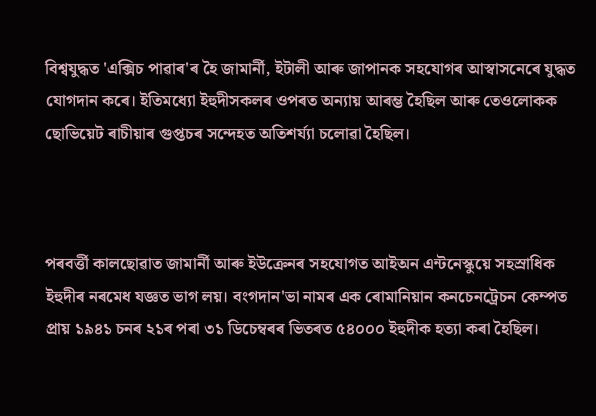বিশ্বযুদ্ধত 'এক্সিচ পাৱাৰ'ৰ হৈ জামাৰ্নী, ইটালী আৰু জাপানক সহযোগৰ আস্বাসনেৰে যুদ্ধত যোগদান কৰে। ইতিমধ্যো ইহুদীসকলৰ ওপৰত অন্যায় আৰম্ভ হৈছিল আৰু তেওলোকক ছোভিয়েট ৰাচীয়াৰ গুপ্তচৰ সন্দেহত অতিশৰ্য্যা চলোৱা হৈছিল।



পৰবৰ্ত্তী কালছোৱাত জামাৰ্নী আৰু ইউক্রেনৰ সহযোগত আইঅন এন্টনেস্কুয়ে সহস্রাধিক ইহুদীৰ নৰমেধ যজ্ঞত ভাগ লয়। বংগদান'ভা নামৰ এক ৰোমানিয়ান কনচেনট্রেচন কেম্পত প্রায় ১৯৪১ চনৰ ২১ৰ পৰা ৩১ ডিচেম্বৰৰ ভিতৰত ৫৪০০০ ইহুদীক হত্যা কৰা হৈছিল।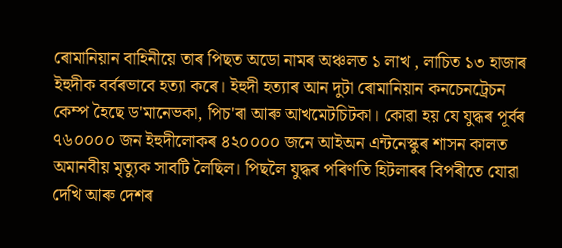ৰোমানিয়ান বাহিনীয়ে তাৰ পিছত অডো নামৰ অঞ্চলত ১ লাখ , লাচিত ১৩ হাজাৰ ইহুদীক বৰ্বৰভাবে হত্যা কৰে। ইহুদী হত্যাৰ আন দুটা ৰোমানিয়ান কনচেনট্রেচন কেম্প হৈছে ড'মানেভকা, পিচ'ৰা আৰু আখমেটচিটকা। কোৱা হয় যে যুদ্ধৰ পূৰ্বৰ ৭৬০০০০ জন ইহুদীলোকৰ ৪২০০০০ জনে আইঅন এন্টনেস্কুৰ শাসন কালত অমানবীয় মৃত্যুক সাবটি লৈছিল। পিছলৈ যুদ্ধৰ পৰিণতি হিটলাৰৰ বিপৰীতে যোৱা দেখি আৰু দেশৰ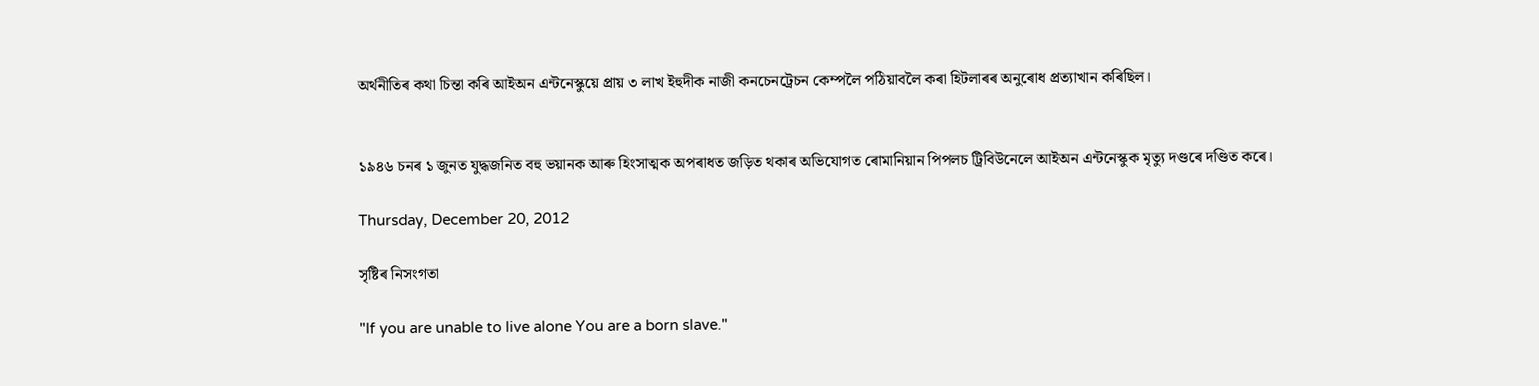অৰ্থনীতিৰ কথা চিন্তা কৰি আইঅন এন্টনেস্কুয়ে প্রায় ৩ লাখ ইহুদীক নাজী কনচেনট্রেচন কেম্পলৈ পঠিয়াবলৈ কৰা হিটলাৰৰ অনুৰোধ প্রত্যাখান কৰিছিল।


১৯৪৬ চনৰ ১ জুনত যুদ্ধজনিত বহু ভয়ানক আৰু হিংসাত্মক অপৰাধত জড়িত থকাৰ অভিযোগত ৰোমানিয়ান পিপলচ ট্রিবিউনেলে আইঅন এন্টনেস্কুক মৃত্যু দণ্ডৰে দণ্ডিত কৰে।

Thursday, December 20, 2012

সৃষ্টিৰ নিসংগতা

"If you are unable to live alone You are a born slave."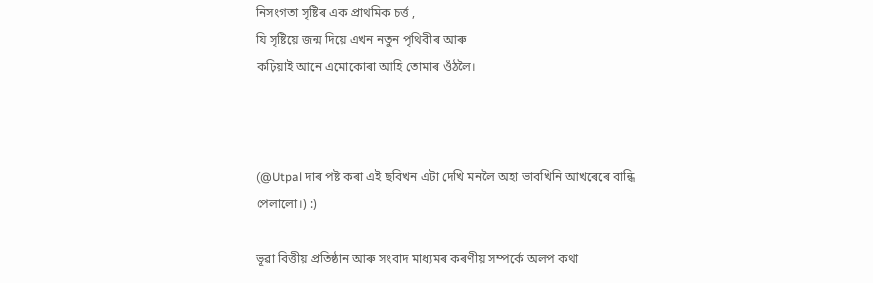নিসংগতা সৃষ্টিৰ এক প্রাথমিক চৰ্ত্ত ,
যি সৃষ্টিয়ে জন্ম দিয়ে এখন নতুন পৃথিবীৰ আৰু
কঢ়িয়াই আনে এমোকোৰা আহি তোমাৰ ওঁঠলৈ।



(@Utpal দাৰ পষ্ট কৰা এই ছবিখন এটা দেখি মনলৈ অহা ভাবখিনি আখৰেৰে বান্ধি পেলালো।) :)

ভূৱা বিত্তীয় প্রতিষ্ঠান আৰু সংবাদ মাধ্যমৰ কৰণীয় সম্পৰ্কে অলপ কথা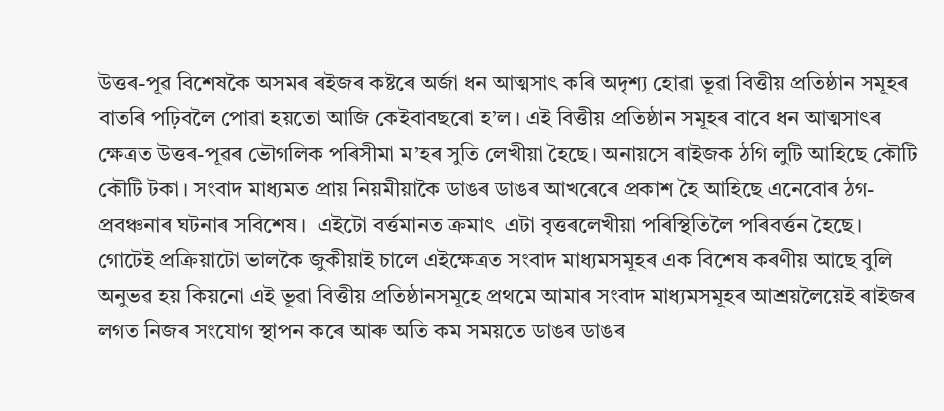উত্তৰ-পূৱ বিশেষকৈ অসমৰ ৰইজৰ কষ্টৰে অৰ্জা ধন আত্মসাৎ কৰি অদৃশ্য হোৱা ভূৱা বিত্তীয় প্রতিষ্ঠান সমূহৰ বাতৰি পঢ়িবলৈ পোৱা হয়তো আজি কেইবাবছৰো হ’ল। এই বিত্তীয় প্রতিষ্ঠান সমূহৰ বাবে ধন আত্মসাৎৰ ক্ষেত্রত উত্তৰ-পূৱৰ ভৌগলিক পৰিসীমা ম’হৰ সুতি লেখীয়া হৈছে। অনায়সে ৰাইজক ঠগি লুটি আহিছে কৌটি কৌটি টকা। সংবাদ মাধ্যমত প্রায় নিয়মীয়াকৈ ডাঙৰ ডাঙৰ আখৰেৰে প্রকাশ হৈ আহিছে এনেবোৰ ঠগ-প্রবঞ্চনাৰ ঘটনাৰ সবিশেষ।  এইটো বৰ্ত্তমানত ক্রমাৎ  এটা বৃত্তৰলেখীয়া পৰিস্থিতিলৈ পৰিবৰ্ত্তন হৈছে। গোটেই প্রক্রিয়াটো ভালকৈ জুকীয়াই চালে এইক্ষেত্রত সংবাদ মাধ্যমসমূহৰ এক বিশেষ কৰণীয় আছে বুলি অনুভৱ হয় কিয়নো এই ভূৱা বিত্তীয় প্রতিষ্ঠানসমূহে প্রথমে আমাৰ সংবাদ মাধ্যমসমূহৰ আশ্রয়লৈয়েই ৰাইজৰ লগত নিজৰ সংযোগ স্থাপন কৰে আৰু অতি কম সময়তে ডাঙৰ ডাঙৰ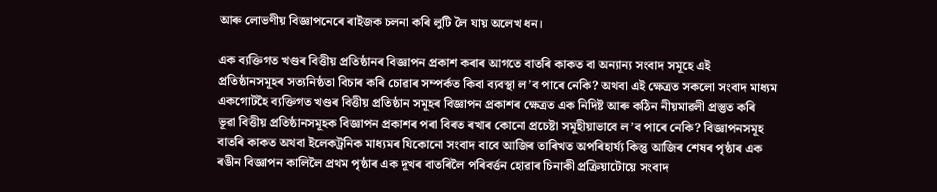আৰু লোভণীয় বিজ্ঞাপনেৰে ৰাইজক চলনা কৰি লুটি লৈ যায় অলেখ ধন।

এক ব্যক্তিগত খণ্ডৰ বিত্তীয় প্রতিষ্ঠানৰ বিজ্ঞাপন প্রকাশ কৰাৰ আগতে বাতৰি কাকত বা অন্যান্য সংবাদ সমূহে এই প্রতিষ্ঠানসমূহৰ সত্যনিষ্ঠতা বিচাৰ কৰি চোৱাৰ সম্পৰ্কত কিবা ব্যবস্থা ল’ব পাৰে নেকি? অথবা এই ক্ষেত্রত সকলো সংবাদ মাধ্যম একগোটহৈ ব্যক্তিগত খণ্ডৰ বিত্তীয় প্রতিষ্ঠান সমূহৰ বিজ্ঞাপন প্রকাশৰ ক্ষেত্রত এক নিদিষ্ট আৰু কঠিন নীয়মাৱলী প্রস্তুত কৰি  ভূৱা বিত্তীয় প্রতিষ্ঠানসমূহক বিজ্ঞাপন প্রকাশৰ পৰা বিৰত ৰখাৰ কোনো প্রচেষ্টা সমূহীয়াভাবে ল’ব পাৰে নেকি? বিজ্ঞাপনসমূহ বাতৰি কাকত অথবা ইলেকট্রনিক মাধ্যমৰ যিকোনো সংবাদ বাবে আজিৰ তাৰিখত অপৰিহাৰ্য্য কিন্তু আজিৰ শেষৰ পৃষ্ঠাৰ এক ৰঙীন বিজ্ঞাপন কালিলৈ প্রথম পৃষ্ঠাৰ এক দূখৰ বাতৰিলৈ পৰিবৰ্ত্তন হোৱাৰ চিনাকী প্রক্রিয়াটোয়ে সংবাদ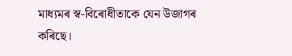মাধ্যমৰ স্ব-বিৰোধীতাকে যেন উজাগৰ কৰিছে।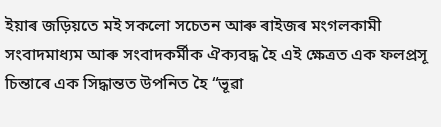ইয়াৰ জড়িয়তে মই সকলো সচেতন আৰু ৰাইজৰ মংগলকামী সংবাদমাধ্যম আৰু সংবাদকৰ্মীক ঐক্যবদ্ধ হৈ এই ক্ষেত্রত এক ফলপ্রসূ চিন্তাৰে এক সিদ্ধান্তত উপনিত হৈ “ভূৱা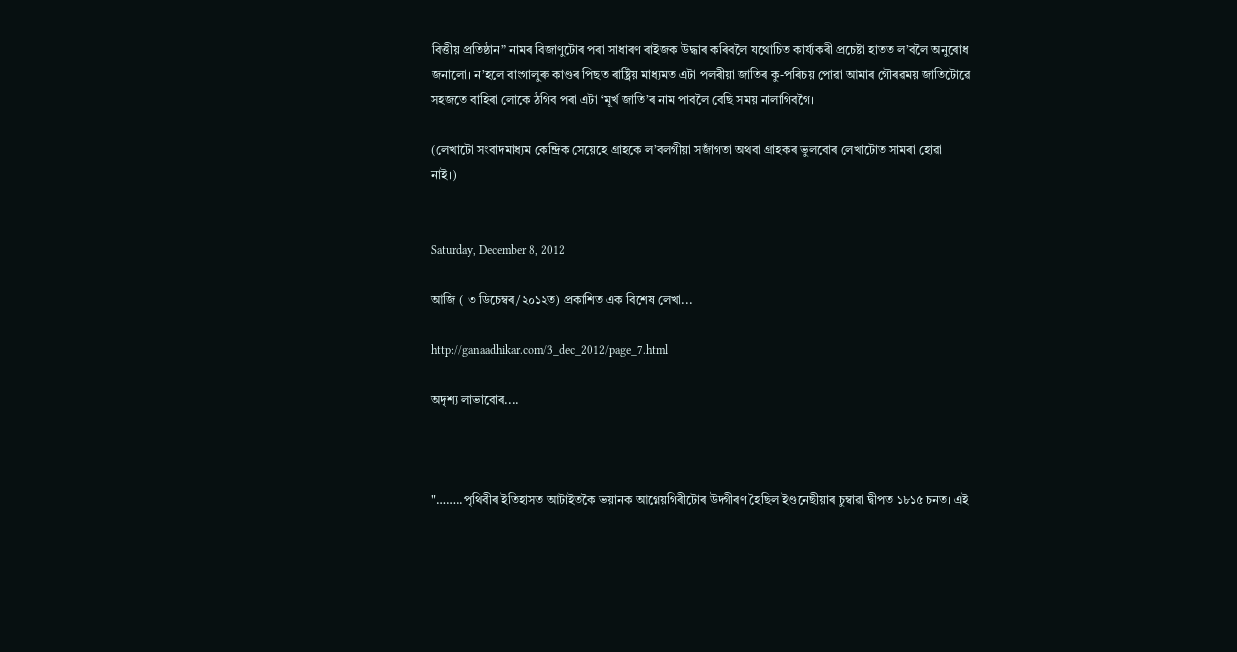বিত্তীয় প্রতিষ্ঠান” নামৰ বিজাণুটোৰ পৰা সাধাৰণ ৰাইজক উদ্ধাৰ কৰিবলৈ যথোচিত কাৰ্য্যকৰী প্রচেষ্টা হাতত ল’বলৈ অনুৰোধ জনালো। ন’হলে বাংগালুৰু কাণ্ডৰ পিছত ৰাষ্ট্রিয় মাধ্যমত এটা পলৰীয়া জাতিৰ কু-পৰিচয় পোৱা আমাৰ গৌৰৱময় জাতিটোৱে সহজতে বাহিৰা লোকে ঠগিব পৰা এটা ‘মূৰ্খ জাতি’ৰ নাম পাবলৈ বেছি সময় নালাগিবগৈ।

(লেখাটো সংবাদমাধ্যম কেন্দ্রিক সেয়েহে গ্রাহকে ল’বলগীয়া সজাঁগতা অথবা গ্রাহকৰ ভুলবোৰ লেখাটোত সামৰা হোৱা নাই।)


Saturday, December 8, 2012

আজি ( ৩ ডিচেম্বৰ/২০১২ত) প্রকাশিত এক বিশেষ লেখা...

http://ganaadhikar.com/3_dec_2012/page_7.html

অদৃশ্য লাভাবোৰ....



"……..পৃথিবীৰ ইতিহাসত আটাইতকৈ ভয়ানক আগ্নেয়গিৰীটোৰ উদ্গীৰণ হৈছিল ইণ্ডনেছীয়াৰ চুম্বাৱা দ্বীপত ১৮১৫ চনত। এই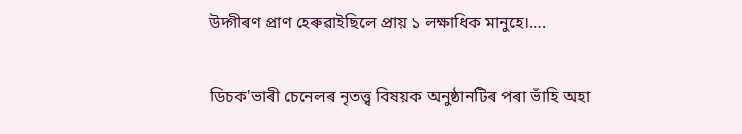উদ্গীৰণ প্রাণ হেৰুৱাইছিলে প্রায় ১ লক্ষাধিক মানুহে।….

ডিচক'ভাৰী চেনেলৰ নৃতত্ত্ব বিষয়ক অনুষ্ঠানটিৰ পৰা ভাঁহি অহা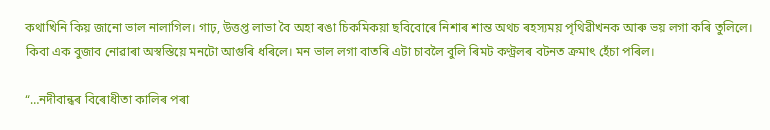কথাখিনি কিয় জানো ভাল নালাগিল। গাঢ়, উত্তপ্ত লাভা বৈ অহা ৰঙা চিকমিকয়া ছবিবোৰে নিশাৰ শান্ত অথচ ৰহস্যময় পৃথিৱীখনক আৰু ভয় লগা কৰি তুলিলে। কিবা এক বুজাব নোৱাৰা অস্বস্তিয়ে মনটো আগুৰি ধৰিলে। মন ভাল লগা বাতৰি এটা চাবলৈ বুলি ৰিমট কণ্ট্রলৰ বটনত ক্রমাৎ হেঁচা পৰিল।

“…নদীবান্ধৰ বিৰোধীতা কালিৰ পৰা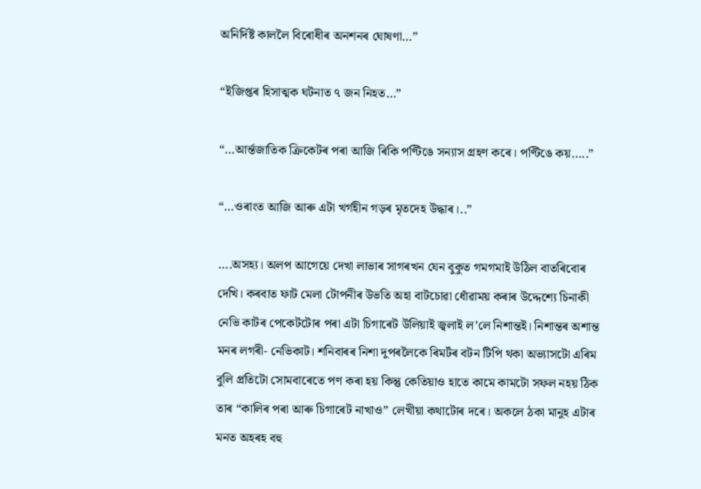অনিৰ্দিষ্ট কাললৈ বিৰোধীৰ অনশনৰ ঘোষণা…”

“ইজিপ্তৰ হিসাত্মক ঘটনাত ৭ জন নিহত…”

“…আৰ্ন্তজাতিক ক্রিকেটৰ পৰা আজি ৰিকি পণ্টিঙে সন্যাস গ্রহণ কৰে। পণ্টিঙে কয়…..”

“…ওৰাংত আজি আৰু এটা খৰ্গহীন গড়ৰ মৃতদেহ উদ্ধাৰ।..”

….অসহ্য। অলপ আগেয়ে দেখা লাভাৰ সাগৰখন যেন বুকুত গমগমাই উঠিল বাতৰিবোৰ দেখি। কৰবাত ফাট মেলা টোপনীৰ উভতি অহা বাটচোৱা ধোঁৱাময় কৰাৰ উদ্দেশ্যে চিনাকী নেভি কাটৰ পেকেটটোৰ পৰা এটা চিগাৰেট উলিয়াই জ্বলাই ল’লে নিশান্তই। নিশান্তৰ অশান্ত মনৰ লগৰী- নেভিকাট। শনিবাৰৰ নিশা দুপৰলৈকে ৰিমৰ্টৰ বটন টিপি থকা অভ্যাসটো এৰিম বুলি প্রতিটো সোমবাৰেতে পণ কৰা হয় কিন্তু কেতিয়াও হাতে কামে কামটো সফল নহয় ঠিক তাৰ “কালিৰ পৰা আৰু চিগাৰেট নাখাও” লেখীয়া কথাটোৰ দৰে। অকলে ঠকা মানুহ এটাৰ মনত অহৰহ বহু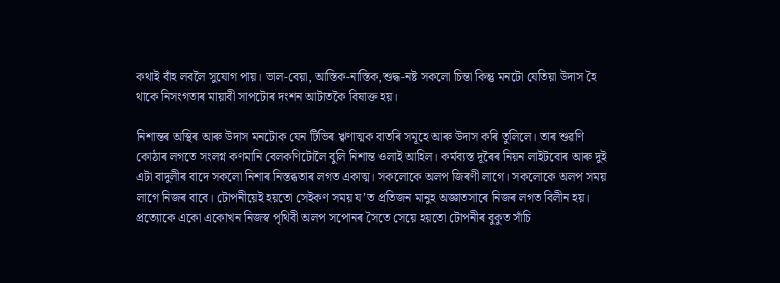কথাই বাঁহ লবলৈ সুযোগ পায়। ভাল-বেয়া, আস্তিক-নাস্তিক,শুদ্ধ-নষ্ট সকলো চিন্তা কিন্তু মনটো যেতিয়া উদাস হৈ থাকে নিসংগতাৰ মায়াবী সাপটোৰ দংশন আটাতকৈ বিষাক্ত হয়।

নিশান্তৰ অস্থিৰ আৰু উদাস মনটোক যেন টিভিৰ ৠণাত্মক বাতৰি সমূহে আৰু উদাস কৰি তুলিলে। তাৰ শুৱণি কোঠাৰ লগতে সংলগ্ন কণমানি বেলকণিটোলৈ বুলি নিশান্ত ওলাই আহিল। কৰ্মব্যস্ত দূৰৈৰ নিয়ন লাইটবোৰ আৰু দুই এটা বাদুলীৰ বাদে সকলো নিশাৰ নিস্তব্ধতাৰ লগত একাত্ম। সকলোকে অলপ জিৰণী লাগে। সকলোকে অলপ সময় লাগে নিজৰ বাবে। টোপনীয়েই হয়তো সেইকণ সময় য’ত প্রতিজন মানুহ অজ্ঞাতসাৰে নিজৰ লগত বিলীন হয়। প্রত্যোকে একো একোখন নিজস্ব পৃথিবী অলপ সপোনৰ সৈতে সেয়ে হয়তো টোপনীৰ বুকুত সাঁচি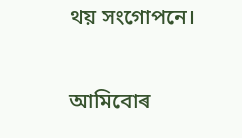থয় সংগোপনে।

আমিবোৰ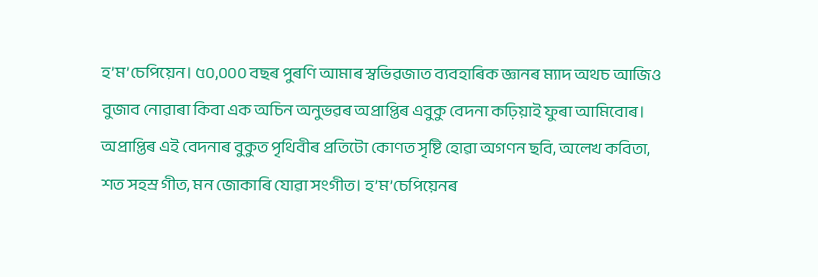হ’ম’চেপিয়েন। ৫০,০০০ বছৰ পুৰণি আমাৰ স্বভিৱজাত ব্যবহাৰিক জ্ঞানৰ ম্যাদ অথচ আজিও বুজাব নোৱাৰা কিবা এক অচিন অনুভৱৰ অপ্রাপ্তিৰ এবুকু বেদনা কঢ়িয়াই ফুৰা আমিবোৰ। অপ্রাপ্তিৰ এই বেদনাৰ বুকুত পৃথিবীৰ প্রতিটো কোণত সৃষ্টি হোৱা অগণন ছবি, অলেখ কবিতা, শত সহস্র গীত, মন জোকাৰি যোৱা সংগীত। হ’ম’চেপিয়েনৰ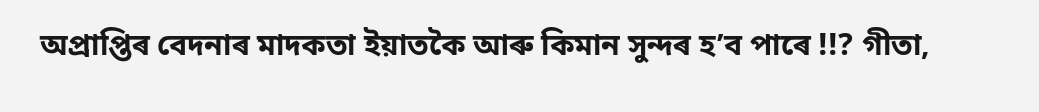অপ্রাপ্তিৰ বেদনাৰ মাদকতা ইয়াতকৈ আৰু কিমান সুন্দৰ হ’ব পাৰে !!? গীতা,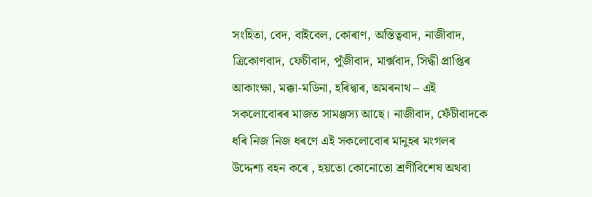সংহিতা, বেদ, বাইবেল, কোৰাণ, অস্তিত্ববাদ, নাজীবাদ, ত্রিকোণবাদ, ফেচীবাদ, পুঁজীবাদ, মাৰ্ক্সবাদ, সিদ্ধী প্রাপ্তিৰ আকাংক্ষা, মক্কা-মডিনা, হৰিদ্বাৰ, অমৰনাথ – এই সকলোবোৰৰ মাজত সামঞ্জস্য আছে। নাজীবাদ, ফেঁচীবাদকে ধৰি নিজ নিজ ধৰণে এই সকলোবোৰ মানুহৰ মংগলৰ উদ্দেশ্য বহন কৰে , হয়তো কোনোতো শ্রণীবিশেষ অথবা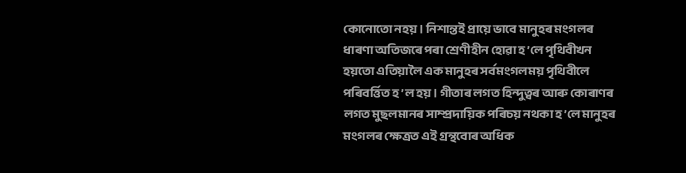কোনোতো নহয়। নিশান্তই প্রায়ে ভাবে মানুহৰ মংগলৰ ধাৰণা অতিজৰে পৰা শ্রেণীহীন হোৱা হ’লে পৃথিবীখন হয়তো এতিয়ালৈ এক মানুহৰ সৰ্বমংগলময় পৃথিবীলে পৰিবৰ্ত্তিত হ’ল হয়। গীতাৰ লগত হিন্দুত্বৰ আৰু কোৰাণৰ লগত মুছলমানৰ সাম্প্রদায়িক পৰিচয় নথকা হ’লে মানুহৰ মংগলৰ ক্ষেত্রত এই গ্রন্থবোৰ অধিক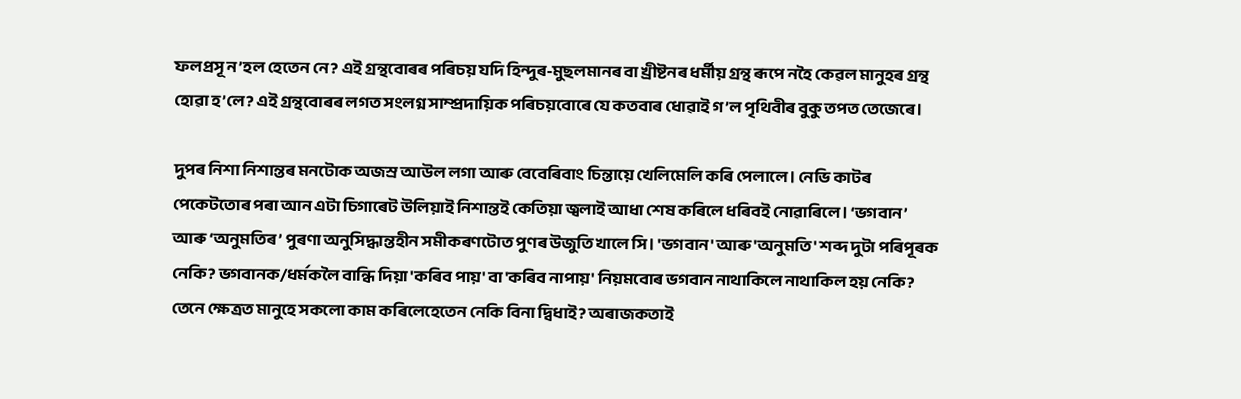ফলপ্রসূ ন’হল হেতেন নে? এই গ্রন্থবোৰৰ পৰিচয় যদি হিন্দুৰ-মুছলমানৰ বা খ্রীষ্টনৰ ধৰ্মীয় গ্রন্থ ৰূপে নহৈ কেৱল মানুহৰ গ্রন্থ হোৱা হ’লে? এই গ্রন্থবোৰৰ লগত সংলগ্ন সাম্প্রদায়িক পৰিচয়বোৰে যে কতবাৰ ধোৱাই গ’ল পৃথিবীৰ বুকু তপত তেজেৰে।

দুপৰ নিশা নিশান্তৰ মনটোক অজস্র আউল লগা আৰু বেবেৰিবাং চিন্তায়ে খেলিমেলি কৰি পেলালে। নেভি কাটৰ পেকেটতোৰ পৰা আন এটা চিগাৰেট উলিয়াই নিশান্তই কেতিয়া জ্বলাই আধা শেষ কৰিলে ধৰিবই নোৱাৰিলে। ‘ভগবান’ আৰু ‘অনুমতিৰ’ পুৰণা অনুসিদ্ধান্তহীন সমীকৰণটোত পুণৰ উজুতি খালে সি। 'ভগবান' আৰু 'অনুমতি' শব্দ দুটা পৰিপূৰক নেকি? ভগবানক/ধৰ্মকলৈ বান্ধি দিয়া 'কৰিব পায়' বা 'কৰিব নাপায়' নিয়মবোৰ ভগবান নাথাকিলে নাথাকিল হয় নেকি? তেনে ক্ষেত্রত মানুহে সকলো কাম কৰিলেহেতেন নেকি বিনা দ্বিধাই? অৰাজকতাই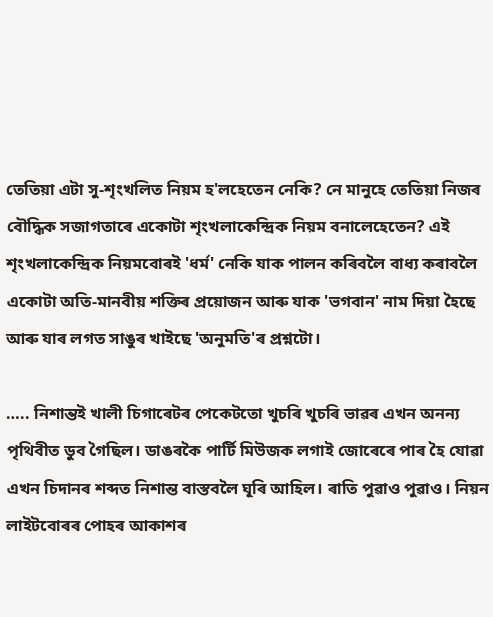তেতিয়া এটা সু-শৃংখলিত নিয়ম হ'লহেতেন নেকি? নে মানুহে তেতিয়া নিজৰ বৌদ্ধিক সজাগতাৰে একোটা শৃংখলাকেন্দ্রিক নিয়ম বনালেহেতেন? এই শৃংখলাকেন্দ্রিক নিয়মবোৰই 'ধৰ্ম' নেকি যাক পালন কৰিবলৈ বাধ্য কৰাবলৈ একোটা অতি-মানবীয় শক্তিৰ প্রয়োজন আৰু যাক 'ভগবান' নাম দিয়া হৈছে আৰু যাৰ লগত সাঙুৰ খাইছে 'অনুমতি'ৰ প্রশ্নটো।

….. নিশান্তই খালী চিগাৰেটৰ পেকেটতো খুচৰি খুচৰি ভাৱৰ এখন অনন্য পৃথিবীত ডুব গৈছিল। ডাঙৰকৈ পাৰ্টি মিউজক লগাই জোৰেৰে পাৰ হৈ যোৱা এখন চিদানৰ শব্দত নিশান্ত বাস্তবলৈ ঘূৰি আহিল। ৰাতি পুৱাও পুৱাও। নিয়ন লাইটবোৰৰ পোহৰ আকাশৰ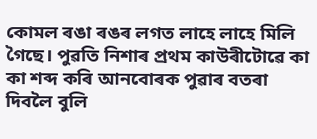কোমল ৰঙা ৰঙৰ লগত লাহে লাহে মিলি গৈছে। পুৱতি নিশাৰ প্রথম কাউৰীটোৱে কা কা শব্দ কৰি আনবোৰক পুৱাৰ বতৰা দিবলৈ বুলি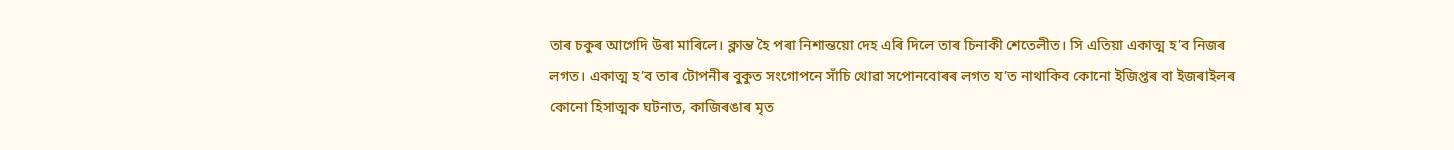তাৰ চকুৰ আগেদি উৰা মাৰিলে। ক্লান্ত হৈ পৰা নিশান্তয়ো দেহ এৰি দিলে তাৰ চিনাকী শেতেলীত। সি এতিয়া একাত্ম হ’ব নিজৰ লগত। একাত্ম হ’ব তাৰ টোপনীৰ বুকুত সংগোপনে সাঁচি থোৱা সপোনবোৰৰ লগত য’ত নাথাকিব কোনো ইজিপ্তৰ বা ইজৰাইলৰ কোনো হিসাত্মক ঘটনাত, কাজিৰঙাৰ মৃত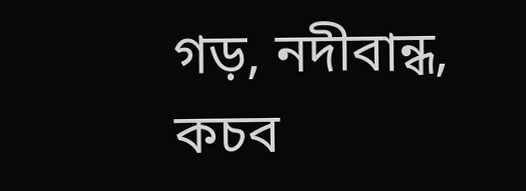গড়, নদীবান্ধ, কচব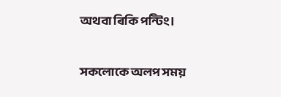অথবা ৰিকি পন্টিং।

সকলোকে অলপ সময়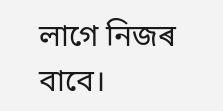লাগে নিজৰ বাবে।